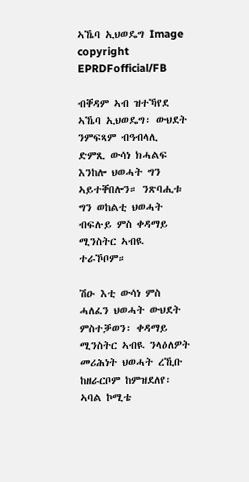ኣኼባ ኢህወዴግ Image copyright EPRDFofficial/FB

ብቐዳም ኣብ ዝተኻየደ ኣኼባ ኢህወዴግ፡ ውህደት ንምፍጻም ብዓብላሊ ድምጺ ውሳነ ክሓልፍ እንከሎ ህወሓት ግን ኣይተቐበሎን። ንጽባሒቱ ግን ወከልቲ ህወሓት ብፍሉይ ምስ ቀዳማይ ሚንስትር ኣብዪ ተራኾቦም።

ሽዑ እቲ ውሳነ ምስ ሓለፈን ህወሓት ውህደት ምስተቓወን፡ ቀዳማይ ሚንስትር ኣብዪ ንላዕለዎት መሪሕነት ህወሓት ረኺቡ ከዘራርቦም ከምዝደለየ፡ ኣባል ኮሚቴ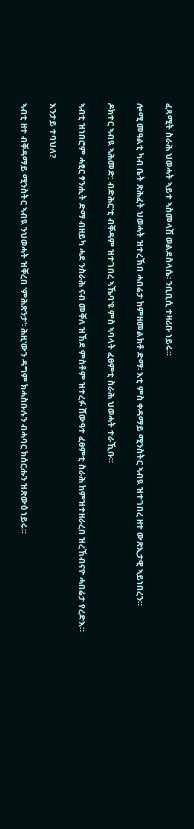ፈጻሚት ስራሕ ህወሓት ኣይተ ኣስመላሽ ወልደስላሴ፡ ንቢቢሲ ተዛሪቡ ነይሩ።

ሎሚ መዓልቲ ካብ ቤት ጽሕፈት ህወሓት ዝተረኽበ ሓበሬታ ከምዘመልክቶ ድማ፡ እቲ ምስ ቀዳማይ ሚንስትር ኣብዪ ዝተገበረ ዘተ ውጽኢታዊ ኣይነበረን።

ዶክተር ኣብዪ ኣሕመድ: ብድሕር'ቲ ብቐዳም ዝተገበረ ኣኼባ'ዩ ምስ ኣባላት ፈፀምቲ ስራሕ ህወሓት ተራኺቡ።

ኣብቲ ዝነበሮም ሓፂር ፃንሒት ድማ ብዘይካ ሓደ ንስራሕ ናብ መቐለ ዝኸደ ምስቶም ዝተረፉ ሸውዓተ ፈፀምቲ ስራሕ ከምዝተዘራረበ ዝረኸብናዮ ሓበሬታ የረድእ።

እንታይ ተባህለ?

ኣብቲ ዘተ ብቐዳማይ ሚንስትር ኣብዪ ንህወሓት ዝቐረበ 'ምሕጽንታ'፡ ሕዚ'ውን ዳግም ክሓስቡሉን ብሓባር ክሰርሑን ዝጽውዕ ነይሩ።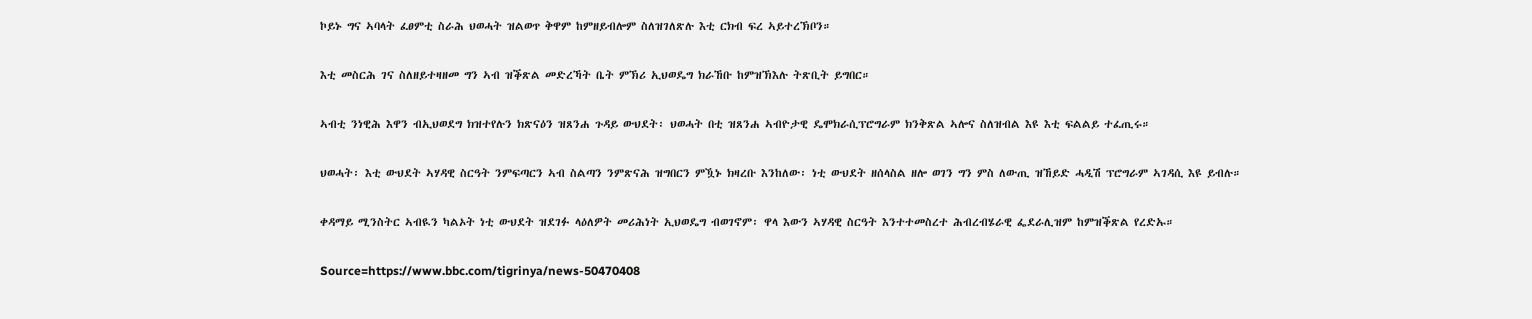ኮይኑ ግና ኣባላት ፈፀምቲ ስራሕ ህወሓት ዝልወጥ ቅዋም ከምዘይብሎም ስለዝገለጽሉ እቲ ርክብ ፍረ ኣይተረኽቦን።

እቲ መስርሕ ገና ስለዘይተዛዘመ ግን ኣብ ዝቕጽል መድረኻት ቤት ምኽሪ ኢህወዴግ ክራኸቡ ከምዝኽእሉ ትጽቢት ይግበር።

ኣብቲ ንነዊሕ እዋን ብኢህወደግ ክዝተየሉን ክጽናዕን ዝጸንሐ ጉዳይ ውህደት፡ ህወሓት በቲ ዝጸንሐ ኣብዮታዊ ዴሞክራሲፕሮግራም ክንቅጽል ኣሎና ስለዝብል እዩ እቲ ፍልልይ ተፈጢሩ።

ህወሓት፡ እቲ ውህደት ኣሃዳዊ ስርዓት ንምፍጣርን ኣብ ስልጣን ንምጽናሕ ዝግበርን ምዃኑ ክዛረቡ እንከለው፡ ነቲ ውህደት ዘሰላስል ዘሎ ወገን ግን ምስ ለውጢ ዝኸይድ ሓዲሽ ፕሮግራም ኣገዳሲ እዩ ይብሉ።

ቀዳማይ ሚንስትር ኣብዪን ካልኦት ነቲ ውህደት ዝደገፉ ላዕለዎት መሪሕነት ኢህወዴግ ብወገኖም፡ ዋላ እውን ኣሃዳዊ ስርዓት እንተተመስረተ ሕብረብሄራዊ ፌደራሊዝም ከምዝቕጽል የረድኡ።

Source=https://www.bbc.com/tigrinya/news-50470408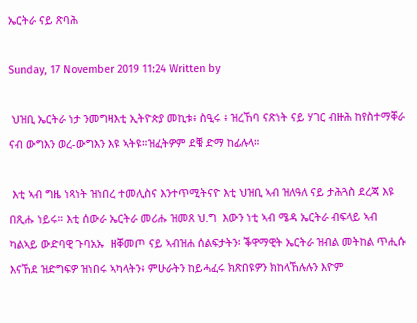ኤርትራ ናይ ጽባሕ

Sunday, 17 November 2019 11:24 Written by

 ህዝቢ ኤርትራ ነታ ንመግዛእቲ ኢትዮጵያ መኪቱ፥ ስዒሩ ፥ ዝረኸባ ናጽነት ናይ ሃገር ብዙሕ ከየስተማቐራ ናብ ውግእን ወረ-ውግእን እዩ ኣትዩ።ዝፈትዎም ደቑ ድማ ከፊሉላ።

 እቲ ኣብ ግዜ ነጻነት ዝነበረ ተመሊስና እንተጥሚትናዮ እቲ ህዝቢ ኣብ ዝለዓለ ናይ ታሕጓስ ደረጃ እዩ በጺሑ ነይሩ። እቲ ሰውራ ኤርትራ መሪሑ ዝመጸ ህ.ግ  እውን ነቲ ኣብ ሜዳ ኤርትራ ብፍላይ ኣብ ካልኣይ ውድባዊ ጉባአኡ  ዘቐመጦ ናይ ኣብዝሐ ሰልፍታትን፡ ቕዋማዊት ኤርትራ ዝብል መትከል ጥሒሱ እናኸደ ዝድግፍዎ ዝነበሩ ኣካላትን፥ ምሁራትን ከይሓፈሩ ክጽበዩዎን ክከላኸሉሉን እዮም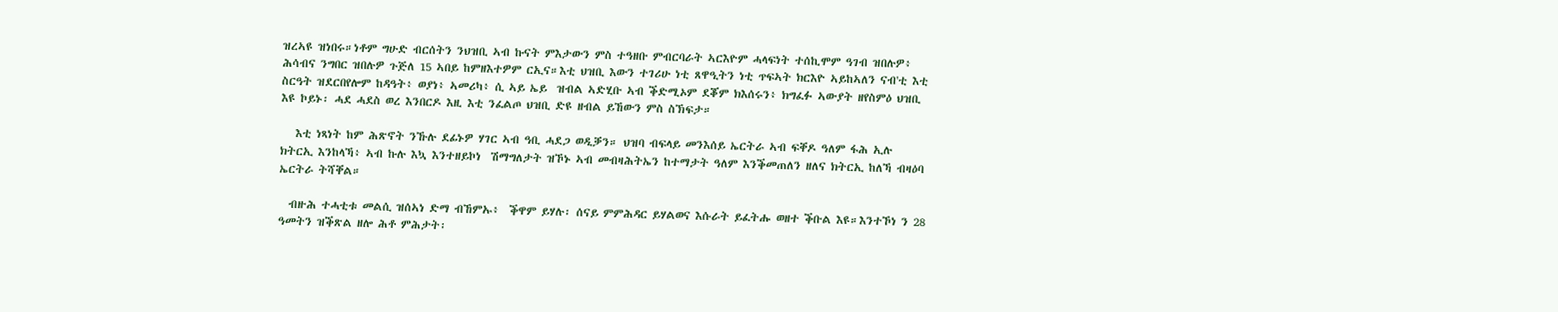ዝረኣዩ ዝነበሩ።ነቶም ግሁድ ብርሰትን ንህዝቢ ኣብ ኩናት ምእታውን ምስ ተዓዘቡ ምብርባራት ኣርእዮም ሓላፍነት ተሰኪሞም ዓገብ ዝበሉዎ፥ ሕሳብና ንግበር ዝበሉዎ ጉጅለ 15 ኣበይ ከምዘእተዎም ርኢና።እቲ ህዝቢ እውን ተገሪሁ ነቲ ጸዋዒትን ነቲ ጥፍኣት ክርእዮ ኣይከኣለን ናብ'ቲ እቲ ስርዓት ዝደርበየሎም ከዳዓት፥ ወያነ፥ ኣመሪካ፥ ሲ ኣይ ኤይ  ዝብል ኣድሂቡ ኣብ ቕድሚኦም ደቖም ክእሰሩን፥ ክግፈፉ ኣውያት ዘየስምዕ ህዝቢ እዩ ኮይኑ፡ ሓደ ሓደስ ወረ እንበርዶ እዚ እቲ ንፈልጦ ህዝቢ ድዩ ዘብል ይኸውን ምስ ስኽፍታ።

   እቲ ነጻነት ከም ሕጽኖት ንኹሉ ደፊኑዎ ሃገር ኣብ ዓቢ ሓደጋ ወዲቓን። ህዝባ ብፍላይ መንእሰይ ኤርትራ ኣብ ፍቐዶ ዓለም ፋሕ ኢሉ ክትርኢ እንከላኻ፥ ኣብ ኩሉ እኳ እንተዘይኮነ  ሽማግለታት ዝኾኑ ኣብ መብዛሕትኤን ከተማታት ዓለም እንቕመጠለን ዘለና ክትርኢ ከለኻ ብዛዕባ ኤርትራ ትሻቐል።

  ብዙሕ ተሓቲቱ መልሲ ዝሰኣነ ድማ ብኸምኡ፥  ቕዋም ይሃሉ፡ ሰናይ ምምሕዳር ይሃልወና እሱራት ይፈትሑ ወዘተ ቕቡል እዩ።እንተኾነ ን 28 ዓመትን ዝቕጽል ዘሎ ሕቶ ምሕታት፡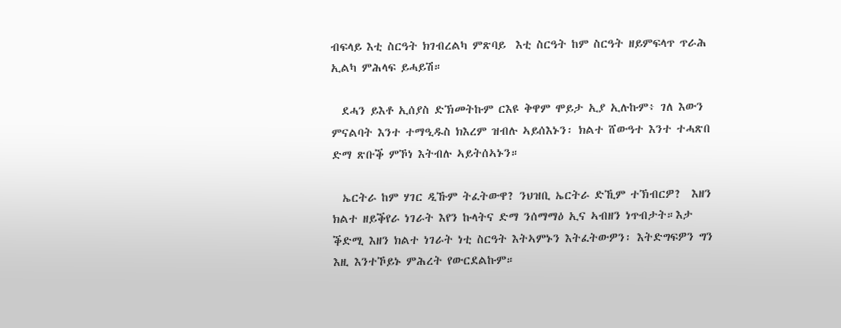ብፍላይ እቲ ስርዓት ክገብረልካ ምጽባይ  እቲ ስርዓት ከም ስርዓት ዘይምፍላጥ ጥራሕ ኢልካ ምሕላፍ ይሓይሽ።

  ደሓን ይእቶ ኢሰያስ ድኽመትኩም ርእዩ ቅዋም ሞይታ ኢያ ኢሉኩም፥ ገለ እውን ምናልባት እንተ ተማዒዱስ ክእረም ዝብሉ ኣይሰእኑን፡ ክልተ ሸውዓተ እንተ ተሓጽበ ድማ ጽቡቕ ምኾነ እትብሉ ኣይትሰኣኑን።

  ኤርትራ ከም ሃገር ዲኹም ትፈትውዋ? ንህዝቢ ኤርትራ ድኺም ተኽብርዎ?  እዘን ክልተ ዘይቕየራ ነገራት እየን ኩላትና ድማ ንሰማማዕ ኢና ኣብዘን ነጥብታት።እታ ቕድሚ እዘን ክልተ ነገራት ነቲ ስርዓት እትኣምኑን እትፈትውዎን፡ እትድግፍዎን ግን እዚ እንተኾይኑ ምሕረት የውርደልኩም።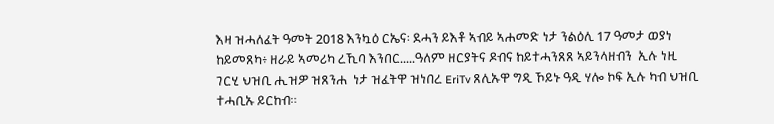እዛ ዝሓለፈት ዓመት 2018 እንኳዕ ርኤና፡ ደሓን ይእቶ ኣብይ ኣሐመድ ነታ ንልዕሊ 17 ዓመታ ወያነ ከይመጸካ፥ ዘራይ ኣመሪካ ረኺባ እንበር.....ዓለም ዘርያትና ዶብና ከይተሓንጸጸ ኣይንላዘብን  ኢሉ ነዚ ገርሂ ህዝቢ ሒዝዎ ዝጸንሐ  ነታ ዝፈትዋ ዝነበረ EriTv ጸሊኡዋ ግዲ ኾይኑ ዓዲ ሃሎ ኮፍ ኢሉ ካብ ህዝቢ ተሓቢኡ ይርከብ።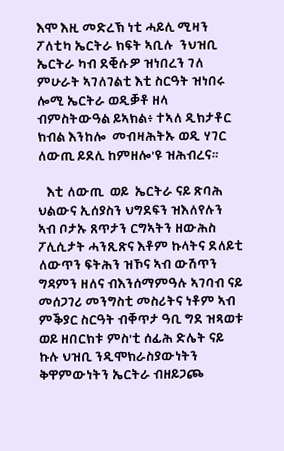እሞ እዚ መድረኽ ነቲ ሓይሊ ሚዛን ፖለቲካ ኤርትራ ክፍት ኣቢሉ  ንህዝቢ ኤርትራ ካብ ደቒሱዎ ዝነበረን ገለ ምሁራት ኣገለገልቲ እቲ ስርዓት ዝነበሩ ሎሚ ኤርትራ ወዲቓቶ ዘላ ብምስትውዓል ይኣክል፥ ተኣለ ዲክታቶር  ክብል እንከሎ  መብዛሕትኡ ወዲ ሃገር ለውጢ ይደሊ ከምዘሎ'ዩ ዝሕብረና።

   እቲ ለውጢ  ወይ  ኤርትራ ናይ ጽባሕ ህልውና ኢሰያስን ህግደፍን ዝእለየሉን ኣብ ቦታኡ ጸጥታን ርግኣትን ዘውሕስ ፖሊሲታት ሓንጺጽና እቶም ኩላትና ደለይቲ ለውጥን ፍትሕን ዝኾና ኣብ ውሽጥን ግዳምን ዘለና ብእንሰማምዓሉ ኣገባብ ናይ መሰጋገሪ መንግስቲ መስሪትና ነቶም ኣብ ምቕያር ስርዓት ብቐጥታ ዓቢ ግደ ዝጻወቱ ወይ ዘበርክቱ ምስ'ቲ ሰፊሕ ድሌት ናይ ኩሉ ህዝቢ ንዲሞክራስያውነትን ቅዋምውነትን ኤርትራ ብዘይጋጮ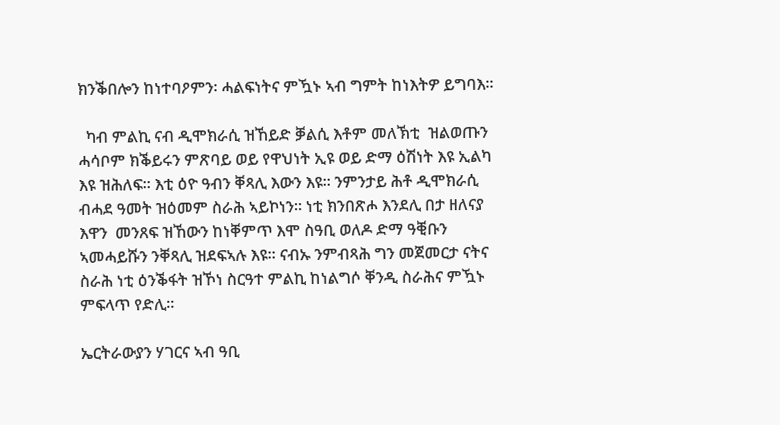ክንቕበሎን ከነተባዖምን፡ ሓልፍነትና ምዃኑ ኣብ ግምት ከነእትዎ ይግባእ።

  ካብ ምልኪ ናብ ዲሞክራሲ ዝኸይድ ቓልሲ እቶም መለኽቲ  ዝልወጡን ሓሳቦም ክቕይሩን ምጽባይ ወይ የዋህነት ኢዩ ወይ ድማ ዕሽነት እዩ ኢልካ እዩ ዝሕለፍ። እቲ ዕዮ ዓብን ቐጻሊ እውን እዩ። ንምንታይ ሕቶ ዲሞክራሲ ብሓደ ዓመት ዝዕመም ስራሕ ኣይኮነን። ነቲ ክንበጽሖ እንደሊ በታ ዘለናያ እዋን  መንጸፍ ዝኸውን ከነቐምጥ እሞ ስዓቢ ወለዶ ድማ ዓቒቡን ኣመሓይሹን ንቐጻሊ ዝደፍኣሉ እዩ። ናብኡ ንምብጻሕ ግን መጀመርታ ናትና ስራሕ ነቲ ዕንቕፋት ዝኾነ ስርዓተ ምልኪ ከነልግሶ ቐንዲ ስራሕና ምዃኑ ምፍላጥ የድሊ።

ኤርትራውያን ሃገርና ኣብ ዓቢ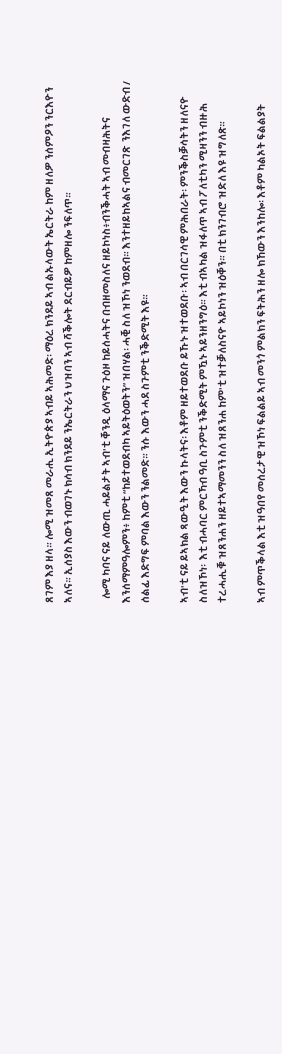ጸገም እያ ዘላ። ሎሚ ዝመጸ መራሒ ኢትዮጵያ ኣብይ ኣሕመድ፡ ማዕረ ክንደይ ኣብ ልኡላውት ኤርትራ ከም ዘለዎ ንሰምዖን ንርእዮን ኣለና። ኢሰያስ እውን ብወገኑ ክሳብ ክንደይ ንኤርትራን ህዝባን ኣብ ሻቕሎት ደርብይዎ ከምዘሎ ንፍለጥ።

  ሎሚ ካባና ናይ ለውጢ ሓይልታት ኣብ'ቲ ቐንዲ ዕላማና ጉዕዞ ከይሰሓትና በብዘመስለና ዘይኮነስ፥ብንቕሓት ኣብ መብዛሕትና እንሰማምዓሎምን፥ ከምቲ “ከይተወደብካ ኣይትዕወትን” ዝበሃል፡ ሓቒ ስለ ዝኾነ ንወደብ። እንተዘይከኣልና ብመርገጽ  ንእገለ ውድብ / ሰልፊ እድግፍ ምባል እውን ንልመድ። ንሱ እውን ሓደ ስጉምቲ ንቕድሚት እዩ።

ኣብ'ቲ ናይ ይኣክል ጻውዒት እውን ኩላትና፡ እቶም ዘይተወደቡ ይኹኑ ዝተወደቡ፡ ኣብ በርገሳዊ ምሕበራት፡ ምንቕስቓሳትን ዘለናዮ ስለዝኾነ፡  እቲ ብሓባር ምርኻብ ዓቢ ስጉምቲ ንቕድሚት ምዃኑ ኣይንዘንግዕ። እቲ ብኣካል ዝፋለጥ ኣብ ፖለቲካን ሚዛንን ብዙሕ ተረሓሒቑ ዝጸንሐን ዘይተኣማመንን ስለ ዝጸንሐ ከም'ቲ ዝተቓለስናዮ ኣይኮነን ዝዕቐን። በቲ ክንገብሮ ዝድለ እዩ ዝግለጽ።

ኣብ ምጥቕላል እቲ ዝዓበየ መሰረታዊ ዝኾነ ፍልልይ ኣብ መንጎ ምልክን ፍትሕን ዘሎ ክኸውን እንከሎ፡ እቶም ካልኦት ፍልልያት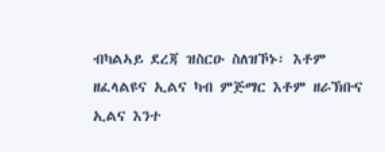ብካልኣይ ደረጃ ዝስርዑ ስለዝኾኑ፡ እቶም ዘፈላልዩና ኢልና ካብ ምጅማር እቶም ዘራኽቡና ኢልና እንተ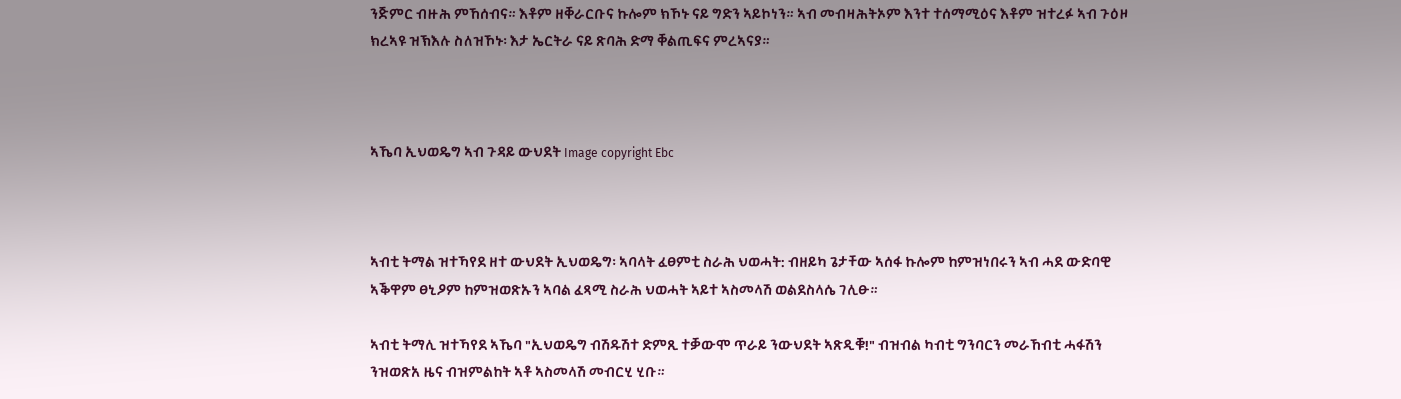ንጅምር ብዙሕ ምኸሰብና። እቶም ዘቐራርቡና ኩሎም ክኾኑ ናይ ግድን ኣይኮነን። ኣብ መብዛሕትኦም እንተ ተሰማሚዕና እቶም ዝተረፉ ኣብ ጉዕዞ ክረኣዩ ዝኽእሉ ስለዝኾኑ፡ እታ ኤርትራ ናይ ጽባሕ ድማ ቐልጢፍና ምረኣናያ።



ኣኼባ ኢህወዴግ ኣብ ጉዳይ ውህደት Image copyright Ebc



ኣብቲ ትማል ዝተኻየደ ዘተ ውህደት ኢህወዴግ፡ ኣባላት ፈፀምቲ ስራሕ ህወሓት: ብዘይካ ጌታቸው ኣሰፋ ኩሎም ከምዝነበሩን ኣብ ሓደ ውድባዊ ኣቕዋም ፀኒዖም ከምዝወጽኡን ኣባል ፈጻሚ ስራሕ ህወሓት ኣይተ ኣስመላሽ ወልደስላሴ ገሊፁ።

ኣብቲ ትማሊ ዝተኻየደ ኣኼባ "ኢህወዴግ ብሽዱሽተ ድምጺ ተቓውሞ ጥራይ ንውህደት ኣጽዲቑ!" ብዝብል ካብቲ ግንባርን መራኸብቲ ሓፋሽን ንዝወጽአ ዜና ብዝምልከት ኣቶ ኣስመላሽ መብርሂ ሂቡ።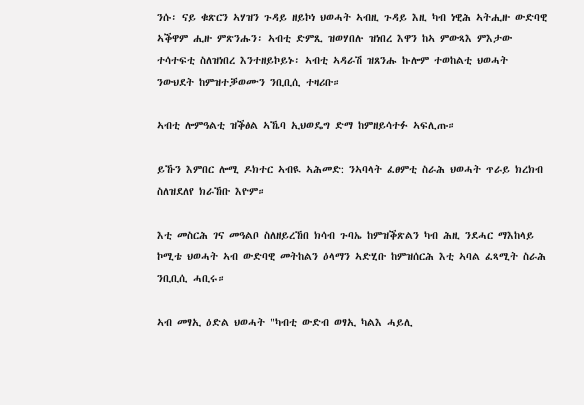ንሱ፡ ናይ ቁጽርን ኣሃዝን ጉዳይ ዘይኮነ ህወሓት ኣብዚ ጉዳይ እዚ ካብ ነዊሕ ኣትሒዙ ውድባዊ ኣቕዋም ሒዙ ምጽንሑን፡ ኣብቲ ድምጺ ዝወሃበሉ ዝነበረ እዋን ከኣ ምውጻእ ምእታው ተሳተፍቲ ስለዝነበረ እንተዘይኮይኑ፡ ኣብቲ ኣዳራሽ ዝጸንሑ ኩሎም ተወከልቲ ህወሓት ንውህደት ከምዝተቓወሙን ንቢቢሲ ተዛሪቡ።

ኣብቲ ሎምዓልቲ ዝቕፅል ኣኼባ ኢህወዴግ ድማ ከምዘይሳተፉ ኣፍሊጡ።

ይኹን እምበር ሎሚ ዶክተር ኣብዪ ኣሕመድ: ንኣባላት ፈፀምቲ ስራሕ ህወሓት ጥራይ ክረክብ ስለዝደለየ ክራኸቡ እዮም።

እቲ መስርሕ ገና መዓልቦ ስለዘይረኸበ ክሳብ ጉባኤ ከምዝቕጽልን ካብ ሕዚ ንደሓር ማእከላይ ኮሚቴ ህወሓት ኣብ ውድባዊ መትከልን ዕላማን ኣድሂቡ ከምዝሰርሕ እቲ ኣባል ፈጻሚት ስራሕ ንቢቢሲ ሓቢሩ።

ኣብ መፃኢ ዕድል ህወሓት "ካብቲ ውድብ ወፃኢ ካልእ ሓይሊ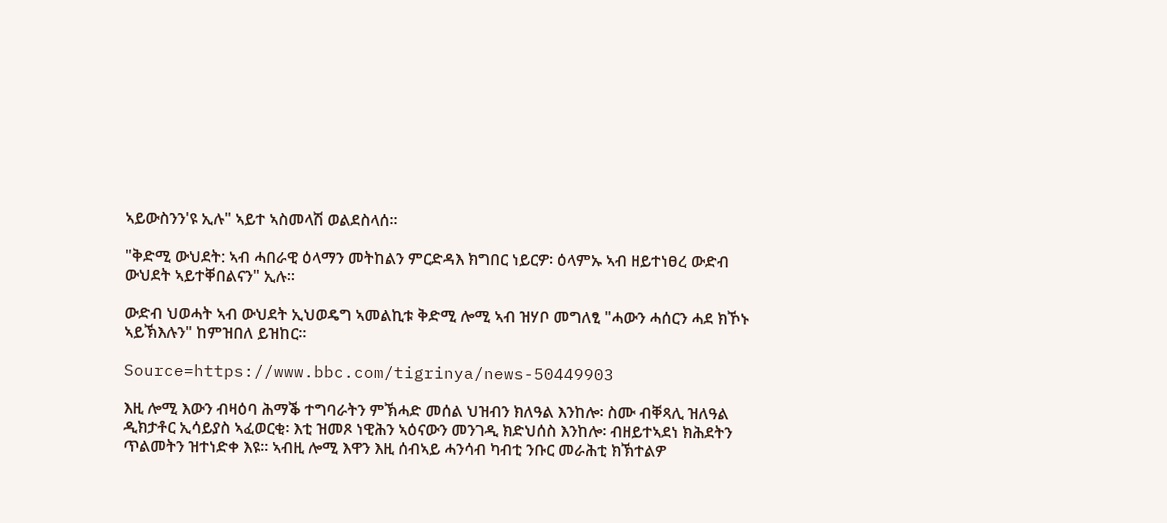ኣይውስንን'ዩ ኢሉ" ኣይተ ኣስመላሽ ወልደስላሰ።

"ቅድሚ ውህደት: ኣብ ሓበራዊ ዕላማን መትከልን ምርድዳእ ክግበር ነይርዎ፡ ዕላምኡ ኣብ ዘይተነፀረ ውድብ ውህደት ኣይተቐበልናን" ኢሉ።

ውድብ ህወሓት ኣብ ውህደት ኢህወዴግ ኣመልኪቱ ቅድሚ ሎሚ ኣብ ዝሃቦ መግለፂ "ሓውን ሓሰርን ሓደ ክኾኑ ኣይኽእሉን" ከምዝበለ ይዝከር።

Source=https://www.bbc.com/tigrinya/news-50449903

እዚ ሎሚ እውን ብዛዕባ ሕማቕ ተግባራትን ምኽሓድ መሰል ህዝብን ክለዓል እንከሎ፡ ስሙ ብቐጻሊ ዝለዓል ዲክታቶር ኢሳይያስ ኣፈወርቂ፡ እቲ ዝመጾ ነዊሕን ኣዕናውን መንገዲ ክድህሰስ እንከሎ፡ ብዘይተኣደነ ክሕደትን ጥልመትን ዝተነድቀ እዩ። ኣብዚ ሎሚ እዋን እዚ ሰብኣይ ሓንሳብ ካብቲ ንቡር መራሕቲ ክኽተልዎ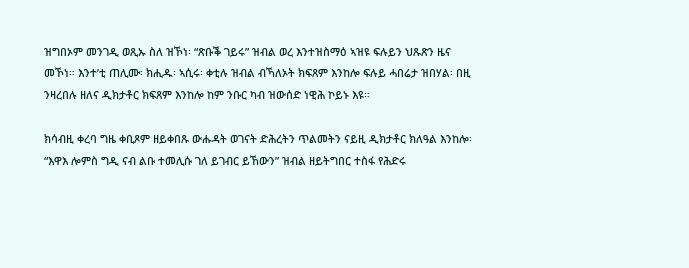ዝግበኦም መንገዲ ወጺኡ ስለ ዝኾነ፡ “ጽቡቕ ገይሩ” ዝብል ወረ እንተዝስማዕ ኣዝዩ ፍሉይን ህጹጽን ዜና መኾነ። እንተ’ቲ ጠሊሙ፡ ክሒዱ፡ ኣሲሩ፡ ቀቲሉ ዝብል ብኻለኦት ክፍጸም እንከሎ ፍሉይ ሓበሬታ ዝበሃል፡ በዚ ንዛረበሉ ዘለና ዲክታቶር ክፍጸም እንከሎ ከም ንቡር ካብ ዝውሰድ ነዊሕ ኮይኑ እዩ።

ክሳብዚ ቀረባ ግዜ ቀቢጾም ዘይቀበጹ ውሑዳት ወገናት ድሕረትን ጥልመትን ናይዚ ዲክታቶር ክለዓል እንከሎ፡ “እዋእ ሎምስ ግዲ ናብ ልቡ ተመሊሱ ገለ ይገብር ይኸውን” ዝብል ዘይትግበር ተስፋ የሕድሩ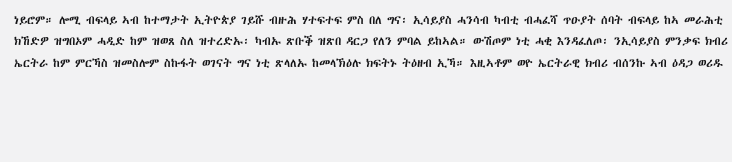ነይሮም። ሎሚ ብፍላይ ኣብ ከተማታት ኢትዮጵያ ገይሹ ብዙሕ ሃተፍተፍ ምስ በለ ግና፡ ኢሳይያስ ሓንሳብ ካብቲ ብሓፈሻ ጥዑያት ሰባት ብፍላይ ከኣ መራሕቲ ክኸድዎ ዝግበኦም ሓዲድ ከም ዝወጸ ስለ ዝተረድኡ፡ ካብኡ ጽቡቕ ዝጽበ ዳርጋ የለን ምባል ይከኣል። ውሽጦም ነቲ ሓቂ እንዳፈለጦ፡ ንኢሳይያስ ምንቃፍ ክብሪ ኤርትራ ከም ምርኻስ ዝመስሎም ስኩፋት ወገናት ግና ነቲ ጽላለኡ ከመላኽዕሉ ክፍትኑ ትዕዘብ ኢኻ። እዚኣቶም ወዮ ኤርትራዊ ክብሪ ብሰንኩ ኣብ ዕዳጋ ወሪዱ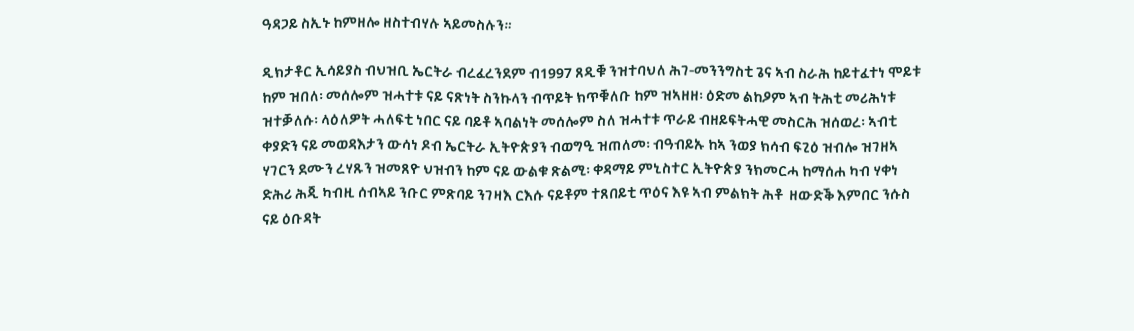ዓዳጋይ ስኢኑ ከምዘሎ ዘስተብሃሉ ኣይመስሉን።

ዲክታቶር ኢሳይያስ ብህዝቢ ኤርትራ ብረፈረንደም ብ1997 ጸዲቑ ንዝተባህለ ሕገ-መንንግስቲ ጌና ኣብ ስራሕ ከይተፈተነ ሞይቱ ከም ዝበለ፡ መሰሎም ዝሓተቱ ናይ ናጽነት ስንኩላን ብጥይት ክጥቑለቡ ከም ዝኣዘዘ፡ ዕድመ ልከዖም ኣብ ትሕቲ መሪሕነቱ ዝተቓለሱ፡ ላዕለዎት ሓለፍቲ ነበር ናይ ባይቶ ኣባልነት መሰሎም ስለ ዝሓተቱ ጥራይ ብዘይፍትሓዊ መስርሕ ዝሰወረ፡ ኣብቲ ቀያድን ናይ መወዳእታን ውሳነ ዶብ ኤርትራ ኢትዮጵያን ብወግዒ ዝጠለመ፡ ብዓብይኡ ከኣ ንወያ ክሳብ ፍጊዕ ዝብሎ ዝገዘኣ ሃገርን ደሙን ረሃጹን ዝመጸዮ ህዝብን ከም ናይ ውልቁ ጽልሚ፡ ቀዳማይ ምኒስተር ኢትዮጵያ ንክመርሓ ከማሰሐ ካብ ሃቀነ ድሕሪ ሕጂ ካብዚ ሰብኣይ ንቡር ምጽባይ ንገዛእ ርእሱ ናይቶም ተጸበይቲ ጥዕና እዩ ኣብ ምልክት ሕቶ  ዘውድቕ እምበር ንሱስ ናይ ዕቡዳት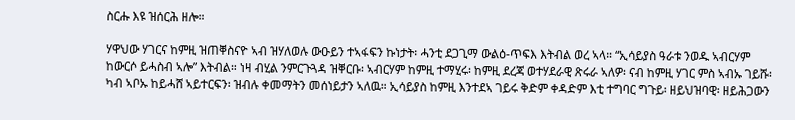ስርሑ እዩ ዝሰርሕ ዘሎ።

ሃዋህው ሃገርና ከምዚ ዝጠቐስናዮ ኣብ ዝሃለወሉ ውዑይን ተኣፋፍን ኩነታት፡ ሓንቲ ደጋጊማ ውልዕ-ጥፍእ እትብል ወረ ኣላ። “ኢሳይያስ ዓራቱ ንወዱ ኣብርሃም ከውርሶ ይሓስብ ኣሎ” እትብል። ነዛ ብሂል ንምርጉጓዳ ዝቐርቡ፡ ኣብርሃም ከምዚ ተማሂሩ፡ ከምዚ ደረጃ ወተሃደራዊ ጽሩራ ኣለዎ፡ ናብ ከምዚ ሃገር ምስ ኣብኡ ገይሹ፡ ካብ ኣቦኡ ከይሓሸ ኣይተርፍን፡ ዝብሉ ቀመማትን መሰነይታን ኣለዉ። ኢሳይያስ ከምዚ እንተደኣ ገይሩ ቅድም ቀዳድም እቲ ተግባር ግጉይ፡ ዘይህዝባዊ፡ ዘይሕጋውን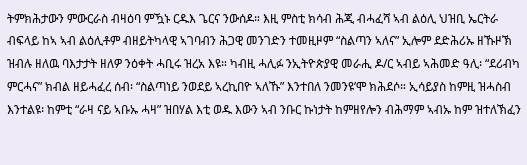ትምክሕታውን ምውርራስ ብዛዕባ ምዃኑ ርዱእ ጌርና ንውሰዶ። እዚ ምስቲ ክሳብ ሕጂ ብሓፈሻ ኣብ ልዕሊ ህዝቢ ኤርትራ ብፍላይ ከኣ ኣብ ልዕሊቶም ብዘይትካላዊ ኣገባብን ሕጋዊ መንገድን ተመዚዞም “ስልጣን ኣለና” ኢሎም ደድሕሪኡ ዘኹዞኽ ዝብሉ ዘለዉ ባእታታት ዘለዎ ንዕቀት ሓቢሩ ዝረአ እዩ። ካብዚ ሓሊፉ ንኢትዮጵያዊ መራሒ ዶ/ር ኣብይ ኣሕመድ ዓሊ፡ “ደሪብካ ምርሓና” ክብል ዘይሓፈረ ሰብ፡ “ስልጣነይ ንወደይ ኣረኪበዮ ኣለኹ” እንተበለ ንመንዩ’ሞ ክሕደሶ። ኢሳይያስ ከምዚ ዝሓስብ እንተልዩ፡ ከምቲ “ራዛ ናይ ኣቡኡ ሓዛ” ዝበሃል እቲ ወዱ እውን ኣብ ንቡር ኩነታት ከምዘየሎን ብሕማም ኣብኡ ከም ዝተለኽፈን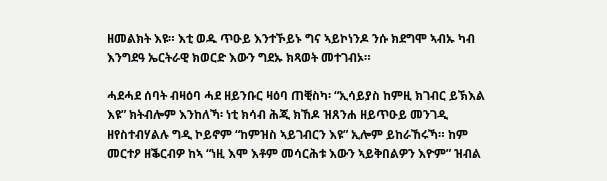ዘመልክት እዩ። እቲ ወዱ ጥዑይ እንተኾይኑ ግና ኣይኮነንዶ ንሱ ክደግሞ ኣብኡ ካብ እንግደዓ ኤርትራዊ ክወርድ እውን ግደኡ ክጻወት መተገብኦ።

ሓደሓደ ሰባት ብዛዕባ ሓደ ዘይንቡር ዛዕባ ጠቒስካ፡ “ኢሳይያስ ከምዚ ክገብር ይኽእል እዩ” ክትብሎም እንከለኻ፡ ነቲ ክሳብ ሕጂ ክኸዶ ዝጸንሐ ዘይጥዑይ መንገዲ ዘየስተብሃልሉ ግዲ ኮይኖም “ከምዝስ ኣይገብርን እዩ” ኢሎም ይከራኸሩኻ። ከም መርተዖ ዘቕርብዎ ከኣ “ነዚ እሞ እቶም መሳርሕቱ እውን ኣይቅበልዎን እዮም” ዝብል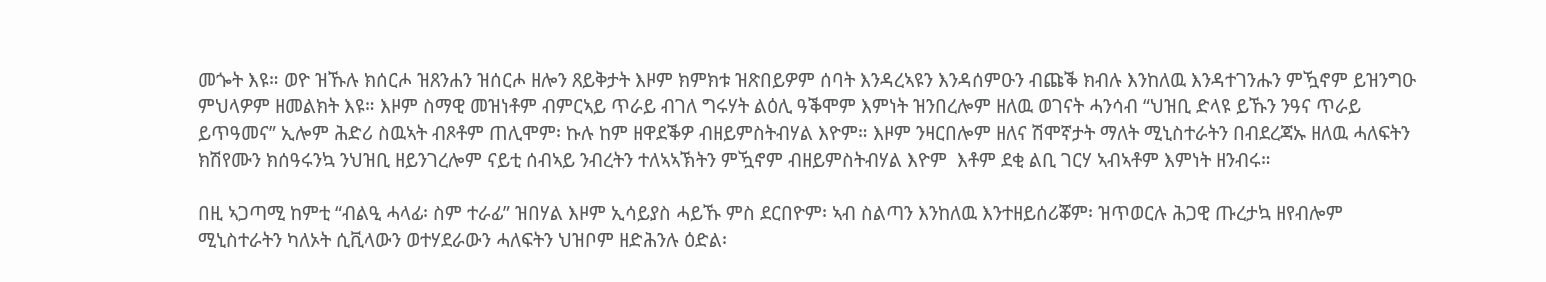መጐት እዩ። ወዮ ዝኹሉ ክሰርሖ ዝጸንሐን ዝሰርሖ ዘሎን ጸይቅታት እዞም ክምክቱ ዝጽበይዎም ሰባት እንዳረኣዩን እንዳሰምዑን ብጩቕ ክብሉ እንከለዉ እንዳተገንሑን ምዃኖም ይዝንግዑ ምህላዎም ዘመልክት እዩ። እዞም ስማዊ መዝነቶም ብምርኣይ ጥራይ ብገለ ግሩሃት ልዕሊ ዓቕሞም እምነት ዝንበረሎም ዘለዉ ወገናት ሓንሳብ “ህዝቢ ድላዩ ይኹን ንዓና ጥራይ ይጥዓመና” ኢሎም ሕድሪ ስዉኣት ብጾቶም ጠሊሞም፡ ኩሉ ከም ዘዋደቕዎ ብዘይምስትብሃል እዮም። እዞም ንዛርበሎም ዘለና ሽሞኛታት ማለት ሚኒስተራትን በብደረጃኡ ዘለዉ ሓለፍትን ክሽየሙን ክሰዓሩንኳ ንህዝቢ ዘይንገረሎም ናይቲ ሰብኣይ ንብረትን ተለኣኣኽትን ምዃኖም ብዘይምስትብሃል እዮም  እቶም ደቂ ልቢ ገርሃ ኣብኣቶም እምነት ዘንብሩ።

በዚ ኣጋጣሚ ከምቲ “ብልዒ ሓላፊ፡ ስም ተራፊ” ዝበሃል እዞም ኢሳይያስ ሓይኹ ምስ ደርበዮም፡ ኣብ ስልጣን እንከለዉ እንተዘይሰሪቖም፡ ዝጥወርሉ ሕጋዊ ጡረታኳ ዘየብሎም ሚኒስተራትን ካለኦት ሲቪላውን ወተሃደራውን ሓለፍትን ህዝቦም ዘድሕንሉ ዕድል፡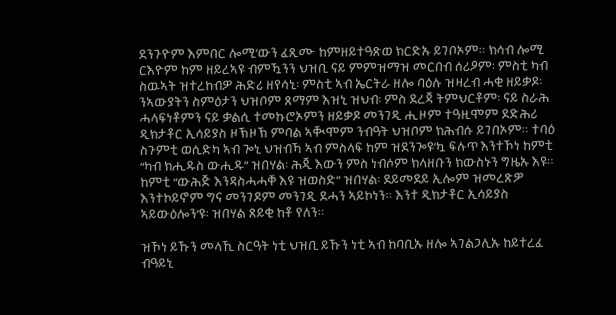ደንጉዮም እምበር ሎሚ’ውን ፈጺሙ ከምዘይተዓጽወ ክርድኡ ይገቦኦም። ክሳብ ሎሚ ርእዮም ከም ዘይረኣዩ ብምዃንን ህዝቢ ናይ ምምዝማዝ መርበብ ሰሪዖም፡ ምስቲ ካብ ስዉኣት ዝተረከብዎ ሕድሪ ዘየሳኒ፡ ምስቲ ኣብ ኤርትራ ዘሎ ባዕሉ ዝዛረብ ሓቂ ዘይቃዶ፡ ንኣውያትን ስምዕታን ህዝቦም ጸማም እዝኒ ዝህብ፡ ምስ ደረጃ ትምህርቶም፡ ናይ ስራሕ ሓላፍነቶምን ናይ ቃልሲ ተመኩሮኦምን ዘይቃዶ መንገዲ ሒዞም ተዓዚሞም ደድሕሪ ዲክታቶር ኢሳይያስ ዞኽዞኽ ምባል ኣቚሞም ንብዓት ህዝቦም ክሕብሱ ይገበኦም። ተባዕ ስጉምቲ ወሲድካ ኣብ ጐኒ ህዝብኻ ኣብ ምስላፍ ከም ዝደንጐዩ’ኳ ፍሉጥ እንተኾነ ከምቲ “ካብ ክሒዱስ ውሒዱ” ዝበሃል፡ ሕጂ እውን ምስ ነብሶም ክላዘቡን ክውስኑን ግዜኡ እዩ። ከምቲ “ውሕጅ እንዳስሓሓቐ እዩ ዝወስድ” ዝበሃል፡ ደይመደይ ኢሎም ዝመረጽዎ እንተኮይኖም ግና መንገዶም መንገዲ ደሓን ኣይኮነን። እንተ ዲክታቶር ኢሳይያስ ኣይውዕሎን’ዩ፡ ዝበሃል ጸይቂ ከቶ የለን።

ዝኾነ ይኹን መላኺ ስርዓት ነቲ ህዝቢ ይኹን ነቲ ኣብ ከባቢኡ ዘሎ ኣገልጋሊኡ ከይተረፈ ብዓይኒ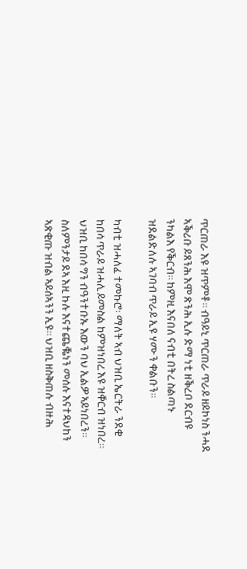ጥርጠራ እዩ ዝጥምቶ። ብዓይኒ ጥርጠራ ጥራይ ዘይኮነስ ንሓደ ኣቕሪቡ ይጸንሕ እሞ ጽንሕ ኢሉ ድማ ነቲ ዘቕረቦ ደርብዩ ንካልእ የቕርብ። ከምዚ እናበለ ናብቲ በትረ ስልጣኑ ዝደልድለሉ ኣገባብ ጥራይ ኢዩ ሃሙን ቀልቡን።

ካብቲ ዝሓለፈ ተመኩሮ፡ ማለት ኣብ ህዝቢ ኤርትራ ንደቂ ከበሳ ጥራይ ዝሓሊ ይመስል ከምዝነበረ እዩ ዝቐርብ ዝነበረ። ህዝቢ ከበሳ ግን ብዓንተቡኡ እውን ባህ ኢልዎ ኣይነበረን። ስለምንታይ ደኣ እዚ ኩሉ እናተጨቘነን መሰሉ እናተዳህከን ኣጽቂጡ ዝብል ኣይሰኣንን ኢዩ። ህዝቢ ዘስቅጠሉ ብዙሕ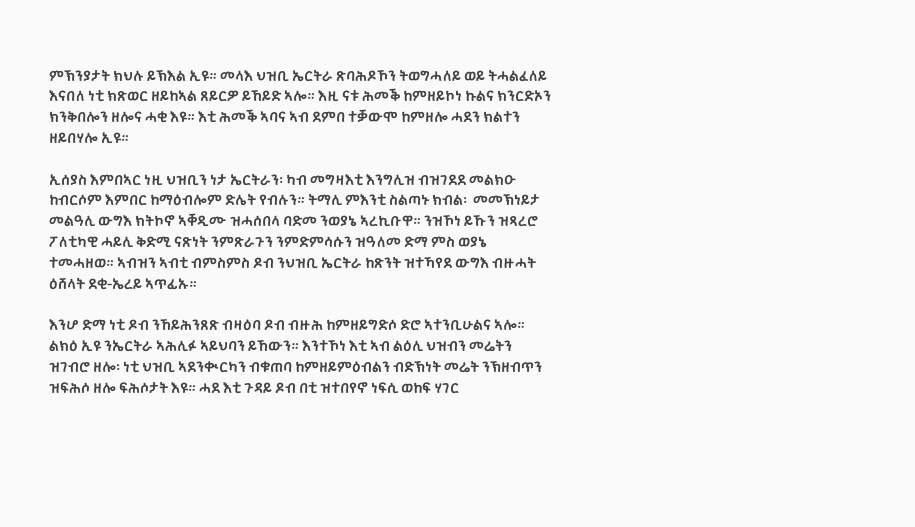ምኽንያታት ክህሉ ይኽእል ኢዩ። መላእ ህዝቢ ኤርትራ ጽባሕዶኾን ትወግሓለይ ወይ ትሓልፈለይ እናበለ ነቲ ክጽወር ዘይከኣል ጸይርዎ ይኸይድ ኣሎ። እዚ ናቱ ሕመቕ ከምዘይኮነ ኩልና ክንርድኦን ክንቅበሎን ዘሎና ሓቂ እዩ። እቲ ሕመቕ ኣባና ኣብ ደምበ ተቓውሞ ከምዘሎ ሓደን ክልተን ዘይበሃሎ ኢዩ።

ኢሰያስ እምበኣር ነዚ ህዝቢን ነታ ኤርትራን፡ ካብ መግዛእቲ እንግሊዝ ብዝገደደ መልክዑ ከብርሶም እምበር ከማዕብሎም ድሌት የብሉን። ትማሊ ምእንቲ ስልጣኑ ክብል፡  መመኽነይታ መልዓሊ ውግእ ክትኮኖ ኣቐዲሙ ዝሓሰበላ ባድመ ንወያኔ ኣረኪቡዋ። ንዝኾነ ይኹን ዝጻረሮ ፖለቲካዊ ሓይሊ ቅድሚ ናጽነት ንምጽራጉን ንምድምሳሱን ዝዓለመ ድማ ምስ ወያኔ ተመሓዘወ። ኣብዝን ኣብቲ ብምስምስ ዶብ ንህዝቢ ኤርትራ ከጽንት ዝተኻየደ ውግእ ብዙሓት ዕሸላት ደቂ-ኤረይ ኣጥፊኡ።

እንሆ ድማ ነቲ ዶብ ንኸይሕንጸጽ ብዛዕባ ዶብ ብዙሕ ከምዘይግድሶ ድሮ ኣተንቢሁልና ኣሎ። ልክዕ ኢዩ ንኤርትራ ኣሕሊፉ ኣይህባን ይኸውን። እንተኾነ እቲ ኣብ ልዕሊ ህዝብን መሬትን ዝገብሮ ዘሎ፡ ነቲ ህዝቢ ኣደንቊርካን ብቁጠባ ከምዘይምዕብልን ብድኽነት መሬት ንኽዘብጥን ዝፍሕሶ ዘሎ ፍሕሶታት እዩ። ሓደ እቲ ጉዳይ ዶብ በቲ ዝተበየኖ ነፍሲ ወከፍ ሃገር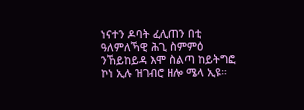ነናተን ዶባት ፈሊጠን በቲ ዓለምለኻዊ ሕጊ ስምምዕ ንኸይከይዳ እሞ ስልጣ ከይትግፎ ኮነ ኢሉ ዝገብሮ ዘሎ ሜላ ኢዩ።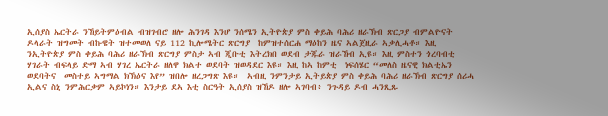ኢሰያስ ኤርትራ ንኸይትምዕብል ብዝገብሮ ዘሎ ሕንገዳ እንሆ ንሰሜን ኢትዮጵያ ምስ ቀይሕ ባሕሪ ዘራኽብ ጽርጋያ ብምልዮናት ዶላራት ዝግመት ብኩዌት ዝተመወለ ናይ 112 ኪሎሜትር ጽርግያ  ከምዝተሰርሐ ማዕከን ዜና ኣልጀዚራ ኣቃሊሓቶ። እዚ ንኢትዮጵያ ምስ ቀይሕ ባሕሪ ዘራኽብ ጽርግያ ምስታ ኣብ ጂቡቲ እትረክበ ወደብ ታጁራ ዝራኸብ ኢዩ። እዚ ምስተን ጎረባብቲ ሃገራት ብፍላይ ድማ ኣብ ሃገረ ኤርትራ ዘለዋ ክልተ ወደባት ዝወዳደር እዩ። እዚ ከኣ ከምቲ  ነፍሰሄር “መለስ ዜናዊ ክልቲኤን ወደባትና  መስተይ ኣግማል ክኽዕና እየ” ዝበሎ ዘረጋግጽ እዩ።  ኣብዚ ንምንታይ ኢትይጵያ ምስ ቀይሕ ባሕሪ ዘራኽብ ጽርግያ ሰሪሓ ኢልና ስኒ ንምሕርቃም ኣይኮነን። እንታይ ደኣ እቲ ስርዓት ኢሰያስ ዝኸዶ ዘሎ ኣገባብ፥ ንጉዳይ ዶብ ሓንጺጹ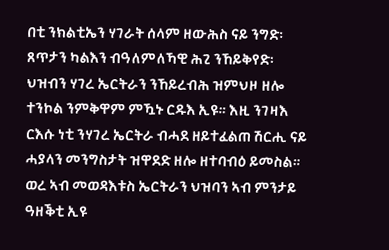በቲ ንክልቲኤን ሃገራት ሰላም ዘውሕስ ናይ ንግድ፡ ጸጥታን ካልእን ብዓለምለኻዊ ሕጊ ንኸይቅየድ፡ ህዝብን ሃገረ ኤርትራን ንኸይረብሕ ዝምህዞ ዘሎ ተንኮል ንምቅዋም ምዃኑ ርዱእ ኢዩ። እዚ ንገዛእ ርእሱ ነቲ ንሃገረ ኤርትራ ብሓደ ዘይተፈልጠ ሽርሒ ናይ ሓያላን መንግስታት ዝዋደድ ዘሎ ዘተባብዕ ይመስል። ወረ ኣብ መወዳእቱስ ኤርትራን ህዝባን ኣብ ምንታይ ዓዘቕቲ ኢዩ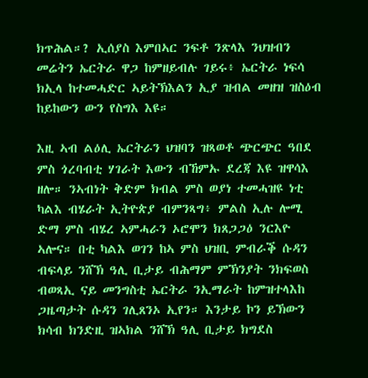ክጥሕል።? ኢሰያስ እምበኣር ንፍቶ ንጽላእ ንህዝብን መሬትን ኤርትራ ዋጋ ከምዘይብሉ ገይሩ፥ ኤርትራ ነፍሳ ክኢላ ከተመሓድር ኣይትኽእልን ኢያ ዝብል መዘዝ ዝስዕብ ከይከውን ውን የስግእ እዩ።

እዚ ኣብ ልዕሊ ኤርትራን ህዝባን ዝጻወቶ ጭርጭር ዓበደ ምስ ጎረባብቲ ሃገራት እውን ብኸምኡ ደረጃ እዩ ዝዋሳእ ዘሎ። ንኣብነት ቅድም ክብል ምስ ወያነ ተመሓዝዩ ነቲ ካልእ ብሄራት ኢትዮጵያ ብምንጻግ፥ ምልስ ኢሉ ሎሚ ድማ ምስ ብሄረ ኣምሓራን ኦሮሞን ክጸጋጋዕ ንርእዮ ኣሎና። በቲ ካልእ ወገን ከኣ ምስ ህዝቢ ምብራቕ ሱዳን ብፍላይ ንሸኽ ዓሊ ቢታይ ብሕማም ምኽንያት ንክፍወስ ብወጻኢ ናይ መንግስቲ ኤርትራ ንኢማራት ከምዝተላእከ ጋዜጣታት ሱዳን ገሊጸንኦ ኢየን። እንታይ ኮን ይኽውን ክሳብ ክንድዚ ዝኣክል ንሸኽ ዓሊ ቢታይ ክግደስ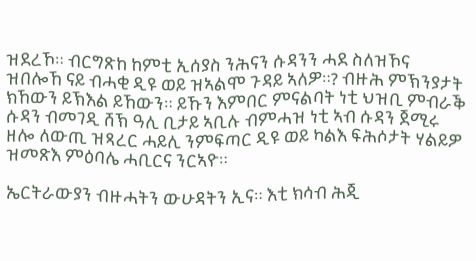ዝደረኾ። ብርግጽከ ከምቲ ኢሰያስ ንሕናን ሱዳንን ሓደ ስለዝኾና ዝበሎኸ ናይ ብሓቂ ዲዩ ወይ ዝኣልሞ ጉዳይ ኣለዎ።? ብዙሕ ምኽንያታት ክኸውን ይኽእል ይኸውን። ይኹን እምበር ምናልባት ነቲ ህዝቢ ምብራቕ ሱዳን ብመገዲ ሸኽ ዓሊ ቢታይ ኣቢሉ ብምሓዝ ነቲ ኣብ ሱዳን ጀሚሩ ዘሎ ለውጢ ዝጻረር ሓይሊ ንምፍጣር ዲዩ ወይ ካልእ ፍሕሶታት ሃልይዎ ዝመጽእ ምዕባሌ ሓቢርና ንርኣዮ።

ኤርትራውያን ብዙሓትን ውሁዳትን ኢና። እቲ ክሳብ ሕጂ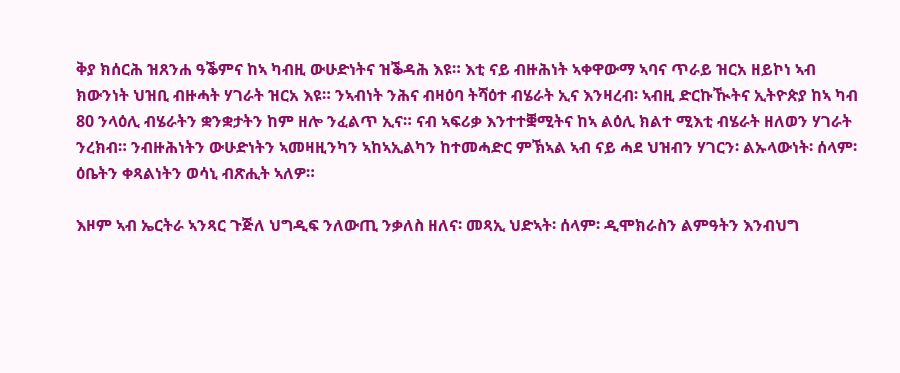ቅያ ክሰርሕ ዝጸንሐ ዓቕምና ከኣ ካብዚ ውሁድነትና ዝቕዳሕ እዩ። እቲ ናይ ብዙሕነት ኣቀዋውማ ኣባና ጥራይ ዝርአ ዘይኮነ ኣብ ክውንነት ህዝቢ ብዙሓት ሃገራት ዝርአ እዩ። ንኣብነት ንሕና ብዛዕባ ትሻዕተ ብሄራት ኢና እንዛረብ፡ ኣብዚ ድርኩዂትና ኢትዮጵያ ከኣ ካብ 80 ንላዕሊ ብሄራትን ቋንቋታትን ከም ዘሎ ንፈልጥ ኢና። ናብ ኣፍሪቃ እንተተቛሚትና ከኣ ልዕሊ ክልተ ሚእቲ ብሄራት ዘለወን ሃገራት ንረክብ። ንብዙሕነትን ውሁድነትን ኣመዛዚንካን ኣከኣኢልካን ከተመሓድር ምኽኣል ኣብ ናይ ሓደ ህዝብን ሃገርን፡ ልኡላውነት፡ ሰላም፡ ዕቤትን ቀጻልነትን ወሳኒ ብጽሒት ኣለዎ።

እዞም ኣብ ኤርትራ ኣንጻር ጉጅለ ህግዲፍ ንለውጢ ንቃለስ ዘለና፡ መጻኢ ህድኣት፡ ሰላም፡ ዲሞክራስን ልምዓትን እንብህግ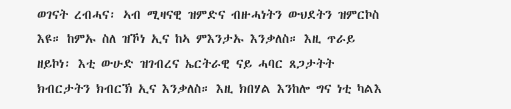ወገናት ረብሓና፡ ኣብ ሚዛናዊ ዝምድና ብዙሓነትን ውህደትን ዝምርኮስ እዩ። ከምኡ ስለ ዝኾነ ኢና ከኣ ምእንታኡ እንቃለስ። እዚ ጥራይ ዘይኮነ፡ እቲ ውሁድ ዝገብረና ኤርትራዊ ናይ ሓባር ጸጋታትት ክብርታትን ክብርኽ ኢና እንቃለስ። እዚ ክበሃል እንከሎ ግና ነቲ ካልእ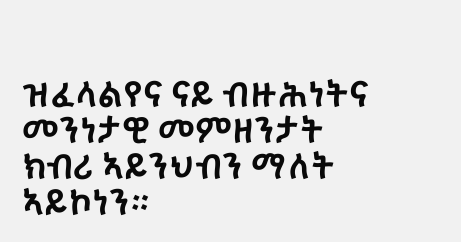ዝፈላልየና ናይ ብዙሕነትና መንነታዊ መምዘንታት ክብሪ ኣይንህብን ማለት ኣይኮነን።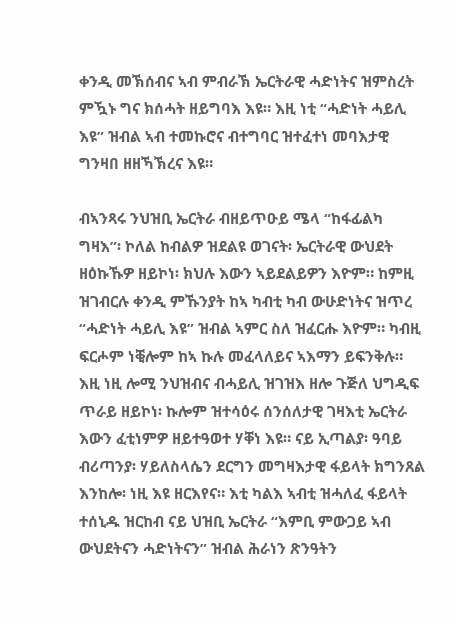ቀንዲ መኽሰብና ኣብ ምብራኽ ኤርትራዊ ሓድነትና ዝምስረት ምዃኑ ግና ክሰሓት ዘይግባእ እዩ። እዚ ነቲ “ሓድነት ሓይሊ እዩ” ዝብል ኣብ ተመኩሮና ብተግባር ዝተፈተነ መባእታዊ ግንዛበ ዘዘኻኽረና እዩ።

ብኣንጻሩ ንህዝቢ ኤርትራ ብዘይጥዑይ ሜላ “ከፋፊልካ ግዛእ”፡ ኮለል ከብልዎ ዝደልዩ ወገናት፡ ኤርትራዊ ውህደት ዘዕኩኹዎ ዘይኮነ፡ ክህሉ እውን ኣይደልይዎን እዮም። ከምዚ ዝገብርሉ ቀንዲ ምኹንያት ከኣ ካብቲ ካብ ውሁድነትና ዝጥረ “ሓድነት ሓይሊ እዩ” ዝብል ኣምር ስለ ዝፈርሑ እዮም። ካብዚ ፍርሖም ነቒሎም ከኣ ኩሉ መፈላለይና ኣእማን ይፍንቅሉ። እዚ ነዚ ሎሚ ንህዝብና ብሓይሊ ዝገዝእ ዘሎ ጉጅለ ህግዲፍ ጥራይ ዘይኮነ፡ ኩሎም ዝተሳዕሩ ሰንሰለታዊ ገዛእቲ ኤርትራ እውን ፈቲነምዎ ዘይተዓወተ ሃቐነ እዩ። ናይ ኢጣልያ፡ ዓባይ ብሪጣንያ፡ ሃይለስላሴን ደርግን መግዛእታዊ ፋይላት ክግንጸል እንከሎ፡ ነዚ እዩ ዘርእየና። እቲ ካልእ ኣብቲ ዝሓለፈ ፋይላት ተሰኒዱ ዝርከብ ናይ ህዝቢ ኤርትራ “እምቢ ምውጋይ ኣብ ውህደትናን ሓድነትናን” ዝብል ሕራነን ጽንዓትን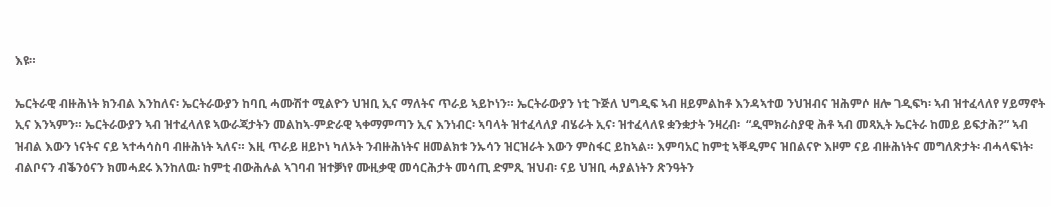እዩ።

ኤርትራዊ ብዙሕነት ክንብል እንከለና፡ ኤርትራውያን ከባቢ ሓሙሽተ ሚልዮን ህዝቢ ኢና ማለትና ጥራይ ኣይኮነን። ኤርትራውያን ነቲ ጉጅለ ህግዲፍ ኣብ ዘይምልከቶ እንዳኣተወ ንህዝብና ዝሕምሶ ዘሎ ገዲፍካ፡ ኣብ ዝተፈላለየ ሃይማኖት ኢና እንኣምን። ኤርትራውያን ኣብ ዝተፈላለዩ ኣውራጃታትን መልከኣ-ምድራዊ ኣቀማምጣን ኢና እንነብር፡ ኣባላት ዝተፈላለያ ብሄራት ኢና፡ ዝተፈላለዩ ቋንቋታት ንዛረብ፡  “ዲሞክራስያዊ ሕቶ ኣብ መጻኢት ኤርትራ ከመይ ይፍታሕ?” ኣብ  ዝብል እውን ነናትና ናይ ኣተሓሳስባ ብዙሕነት ኣለና። እዚ ጥራይ ዘይኮነ ካለኦት ንብዙሕነትና ዘመልክቱ ንኡሳን ዝርዝራት እውን ምስፋር ይከኣል። እምባአር ከምቲ ኣቐዲምና ዝበልናዮ እዞም ናይ ብዙሕነትና መግለጽታት፡ ብሓላፍነት፡ ብልቦናን ብቕንዕናን ክመሓደሩ እንከለዉ፡ ከምቲ ብውሕሉል ኣገባብ ዝተቓነየ ሙዚቃዊ መሳርሕታት መሳጢ ድምጺ ዝህብ፡ ናይ ህዝቢ ሓያልነትን ጽንዓትን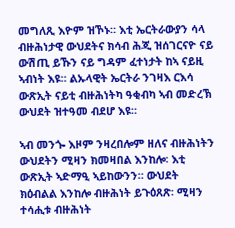መግለጺ እዮም ዝኾኑ። እቲ ኤርትራውያን ሳላ ብዙሕነታዊ ውህደትና ክሳብ ሕጂ ዝሰገርናዮ ናይ ውሽጢ ይኹን ናይ ግዳም ፈተነታት ከኣ ናይዚ ኣብነት እዩ። ልኡላዊት ኤርትራ ንገዛእ ርእሳ ውጽኢት ናይቲ ብዙሕነትካ ዓቂብካ ኣብ መድረኽ ውህደት ዝተዓመ ብደሆ እዩ።

ኣብ መንጐ እዞም ንዛረበሎም ዘለና ብዙሕነትን ውህደትን ሚዛን ክመዛበል እንከሎ፡ እቲ ውጽኢት ኣድማዒ ኣይከውንን። ውህደት ክዕብልል እንከሎ ብዙሕነት ይጉዕጸጽ፡ ሚዛን ተሳሒቱ ብዙሕነት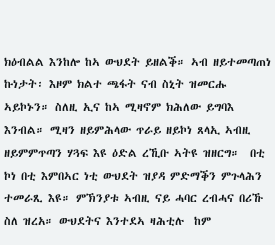ክዕብልል እንከሎ ከኣ ውህደት ይዘልቕ። ኣብ ዘይተመጣጠነ ኩነታት፡ እዞም ክልተ ጫፋት ናብ ስኒት ዝመርሑ ኣይኮኑን። ስለዚ ኢና ከኣ ሚዛኖም ክሕለው ይግባእ እንብል። ሚዛን ዘይምሕላው ጥራይ ዘይኮነ ጸላኢ ኣብዚ ዘይምምጥጣን ሃጓፍ እዩ ዕድል ረኺቡ ኣትዩ ዝዘርግ።  በቲ ኮነ በቲ እምበኣር ነቲ ውህደት ዝያዳ ምድማቕን ምጉላሕን ተመራጺ እዩ። ምኽንያቱ ኣብዚ ናይ ሓባር ረብሓና በሪኹ ስለ ዝረአ። ውህደትና እንተደኣ ዛሕቲሉ  ከም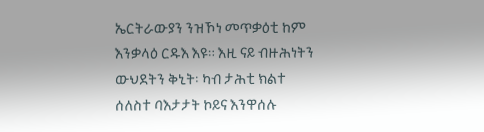ኤርትራውያን ንዝኾነ መጥቃዕቲ ከም እንቃላዕ ርዱእ እዩ። እዚ ናይ ብዙሕነትን ውህደትን ቅኒት፡ ካብ ታሕቲ ክልተ ሰለስተ ባእታታት ኮይና እንዋሰሉ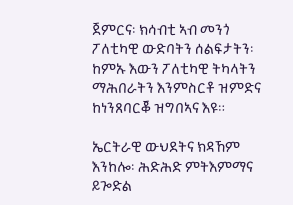ጀምርና፡ ክሳብቲ ኣብ መንጎ ፖለቲካዊ ውድባትን ሰልፍታትን፡ ከምኡ እውን ፖለቲካዊ ትካላትን ማሕበራትን እንምስርቶ ዝምድና ከነንጸባርቖ ዝግበኣና እዩ።

ኤርትራዊ ውህደትና ክዳኸም እንከሎ፡ ሕድሕድ ምትእምማና ይጐድል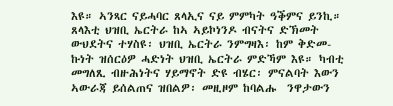እዩ። ኣንጻር ናይሓባር ጸላኢና ናይ ምምካት ዓቕምና ይንኪ። ጸላእቲ ህዝቢ ኤርትራ ከኣ ኣይኮነንዶ ብናትና ድኽመት ውህደትና ተሃስዩ፡ ህዝቢ ኤርትራ ንምግዛእ፡ ከም ቅድመ-ኩነት ዝሰርዕዎ ሓድነት ህዝቢ ኤርትራ ምድኻም እዩ። ካብቲ መግለጺ ብዙሕነትና ሃይማኖት ድዩ ብሄር፡ ምናልባት እውን ኣውራጃ ይሰልጠና ዝበልዎ፡ መዚዞም ከባልሑ  ንዋታውን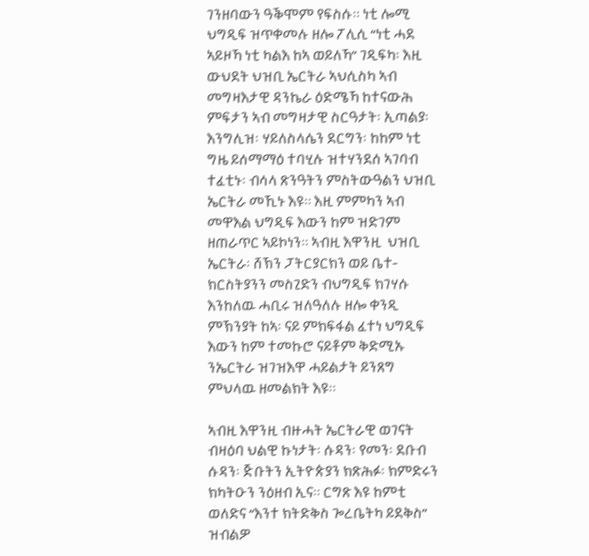ገንዘባውን ዓቕሞም የፍስሱ። ነቲ ሎሚ ህግዲፍ ዝጥቀመሉ ዘሎ ፖሊሲ “ነቲ ሓደ ኣይዞኻ ነቲ ካልእ ከኣ ወይለኻ” ገዲፍካ፡ እዚ ውህደት ህዝቢ ኤርትራ ኣህሲስካ ኣብ መግዛእታዊ ዳንኬራ ዕድሜኻ ከተናውሕ ምፍታን ኣብ መግዛታዊ ስርዓታት፡ ኢጣልያ፡ እንግሊዝ፡ ሃይለስላሴን ደርግን፡ ከከም ነቲ ግዜ ይሰማማዕ ተባሂሉ ዝተሃንደሰ ኣገባብ ተፈቲኑ፡ ብሳላ ጽንዓትን ምስትውዓልን ህዝቢ ኤርትራ መኺኑ እዩ። እዚ ምምካን ኣብ መዋእል ህግዲፍ እውን ከም ዝድገም ዘጠራጥር ኣይኮነን። ኣብዚ እዋንዚ  ህዝቢ ኤርትራ፡ ሸኽን ፓትርያርክን ወይ ቤተ-ክርስትያንን መስጊድን ብህግዲፍ ክገሃሱ እንከለዉ ሓቢሩ ዝለዓለሉ ዘሎ ቀንዲ ምኽንያት ከኣ፡ ናይ ምክፍፋል ፈተነ ህግዲፍ እውን ከም ተመኩሮ ናይቶም ቅድሚኡ ንኤርትራ ዝገዝእዋ ሓይልታት ይንጸግ ምህላዉ ዘመልክት እዩ።

ኣብዚ እዋንዚ ብዙሓት ኤርትራዊ ወገናት ብዛዕባ ህልዊ ኩነታት፡ ሱዳን፡ የመን፡ ደቡብ ሱዳን፡ ጅቡትን ኢትዮጵያን ክጽሕፉ፡ ክምድሩን ክካትዑን ንዕዘብ ኢና። ርግጽ እዩ ከምቲ ወለድና “እንተ ክትድቅስ ጐረቤትካ ይደቅስ” ዝብልዎ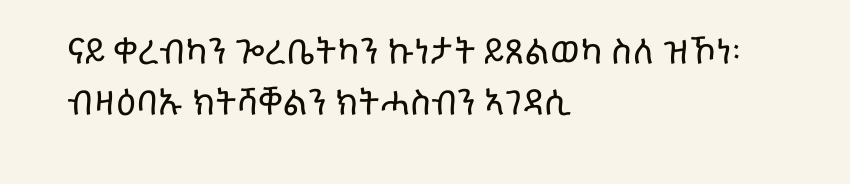ናይ ቀረብካን ጐረቤትካን ኩነታት ይጸልወካ ስለ ዝኾነ፡ ብዛዕባኡ ክትሻቐልን ክትሓስብን ኣገዳሲ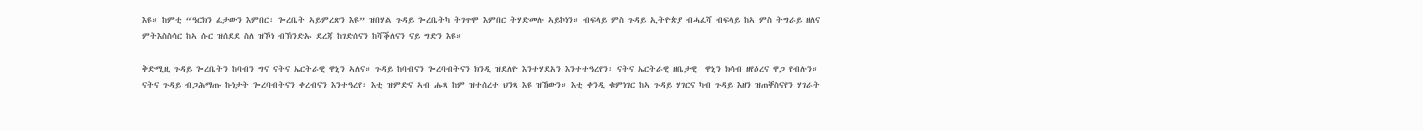እዩ። ከምቲ “ዓርክን ፈታውን እምበር፡ ጐረቤት ኣይምረጽን እዩ” ዝበሃል ጉዳይ ጐረቤትካ ትገጥሞ እምበር ትሃድመሉ ኣይኮነን። ብፍላይ ምስ ጉዳይ ኢትዮጵያ ብሓፈሻ ብፍላይ ከኣ ምስ ትግራይ ዘለና ምትእስስሳር ከኣ ሱር ዝሰደደ ስለ ዝኾነ ብኽንድኡ ደረጃ ከገድሰናን ከሻቕለናን ናይ ግድን እዩ።

ቅድሚዚ ጉዳይ ጐረቤትን ከባብን ግና ናትና ኤርትራዊ ዋኒን ኣለና። ጉዳይ ከባብናን ጐረባብትናን ክንዲ ዝደለዮ እንተሃደአን እንተተዓረየን፡ ናትና ኤርትራዊ ዘቤታዊ  ዋኒን ክሳብ ዘየዕረና ዋጋ የብሉን። ናትና ጉዳይ ብጋሕማጡ ኩነታት ጐረባብትናን ቀረብናን እንተዓረየ፡ እቲ ዝምድና ኣብ ሑጻ ከም ዝተሰረተ ህንጻ እዩ ዝኸውን። እቲ ቀንዲ ቁምነገር ከኣ ጉዳይ ሃገርና ካብ ጉዳይ እዘን ዝጠቐስናየን ሃገራት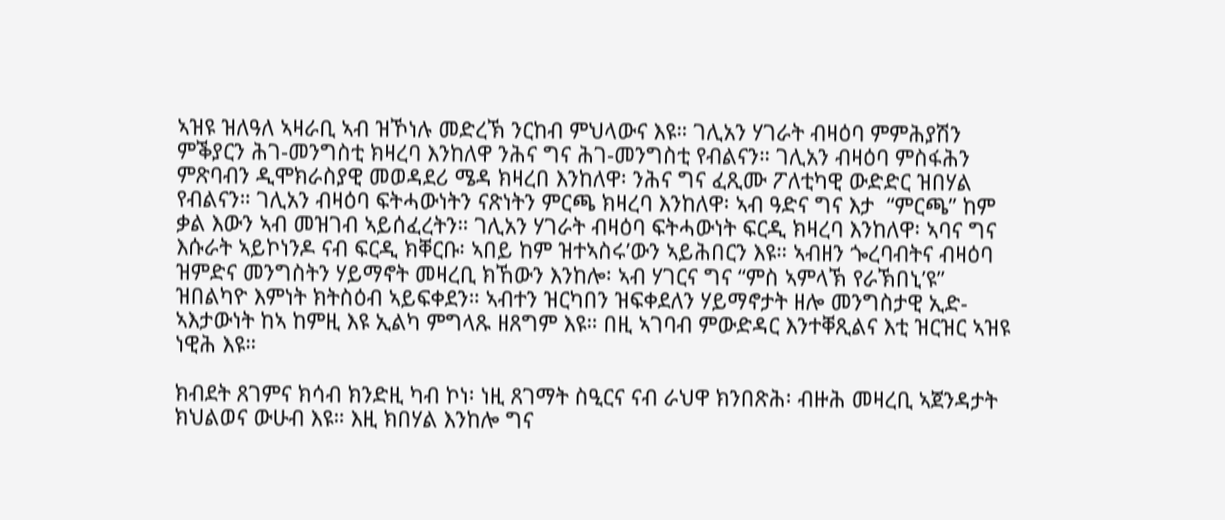ኣዝዩ ዝለዓለ ኣዛራቢ ኣብ ዝኾነሉ መድረኽ ንርከብ ምህላውና እዩ። ገሊአን ሃገራት ብዛዕባ ምምሕያሽን ምቕያርን ሕገ-መንግስቲ ክዛረባ እንከለዋ ንሕና ግና ሕገ-መንግስቲ የብልናን። ገሊአን ብዛዕባ ምስፋሕን ምጽባብን ዲሞክራስያዊ መወዳደሪ ሜዳ ክዛረበ እንከለዋ፡ ንሕና ግና ፈጺሙ ፖለቲካዊ ውድድር ዝበሃል የብልናን። ገሊአን ብዛዕባ ፍትሓውነትን ናጽነትን ምርጫ ክዛረባ እንከለዋ፡ ኣብ ዓድና ግና እታ  “ምርጫ” ከም ቃል እውን ኣብ መዝገብ ኣይሰፈረትን። ገሊአን ሃገራት ብዛዕባ ፍትሓውነት ፍርዲ ክዛረባ እንከለዋ፡ ኣባና ግና እሱራት ኣይኮነንዶ ናብ ፍርዲ ክቐርቡ፡ ኣበይ ከም ዝተኣስሩ’ውን ኣይሕበርን እዩ። ኣብዘን ጐረባብትና ብዛዕባ ዝምድና መንግስትን ሃይማኖት መዛረቢ ክኸውን እንከሎ፡ ኣብ ሃገርና ግና “ምስ ኣምላኽ የራኽበኒ’ዩ” ዝበልካዮ እምነት ክትስዕብ ኣይፍቀደን። ኣብተን ዝርካበን ዝፍቀደለን ሃይማኖታት ዘሎ መንግስታዊ ኢድ-ኣእታውነት ከኣ ከምዚ እዩ ኢልካ ምግላጹ ዘጸግም እዩ። በዚ ኣገባብ ምውድዳር እንተቐጺልና እቲ ዝርዝር ኣዝዩ ነዊሕ እዩ።

ክብደት ጸገምና ክሳብ ክንድዚ ካብ ኮነ፡ ነዚ ጸገማት ስዒርና ናብ ራህዋ ክንበጽሕ፡ ብዙሕ መዛረቢ ኣጀንዳታት ክህልወና ውሁብ እዩ። እዚ ክበሃል እንከሎ ግና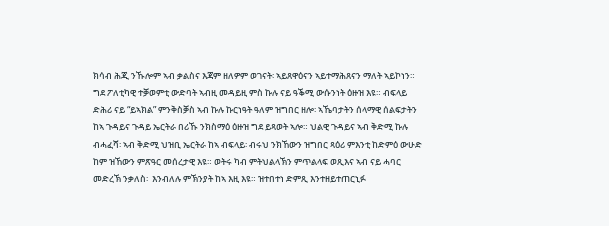ክሳብ ሕጂ ንኹሎም ኣብ ቃልስና እጃም ዘለዎም ወገናት፡ ኣይጸዋዕናን ኣይተማሕጸናን ማለት ኣይኮነን። ግደ ፖለቲካዊ ተቓወምቲ ውድባት ኣብዚ መዳይዚ ምስ ኩሉ ናይ ዓቕሚ ውሱንነት ዕዙዝ እዩ። ብፍላይ ድሕሪ ናይ “ይኣክል” ምንቅስቓስ ኣብ ኩሉ ኩርነዓት ዓለም ዝግበር ዘሎ፡ ኣኼባታትን ሰላማዊ ሰልፍታትን ከኣ ጉዳይና ጉዳይ ኤርትራ በሪኹ ንክስማዕ ዕዙዝ ግደ ይጻወት ኣሎ። ህልዊ ጉዳይና ኣብ ቅድሚ ኩሉ ብሓፈሻ፡ ኣብ ቅድሚ ህዝቢ ኤርትራ ከኣ ብፍላይ፡ ብሩህ ንክኸውን ዝግበር ጻዕሪ ምእንቲ ከድምዕ ውሁድ ከም ዝኸውን ምጽዓር መሰረታዊ እዩ። ወትሩ ካብ ምትህልላኽን ምጥልላፍ ወጺእና ኣብ ናይ ሓባር መድረኽ ንቃለስ፡  እንብለሉ ምኽንያት ከኣ እዚ እዩ። ዝተበተነ ድምጺ እንተዘይተጠርኒፉ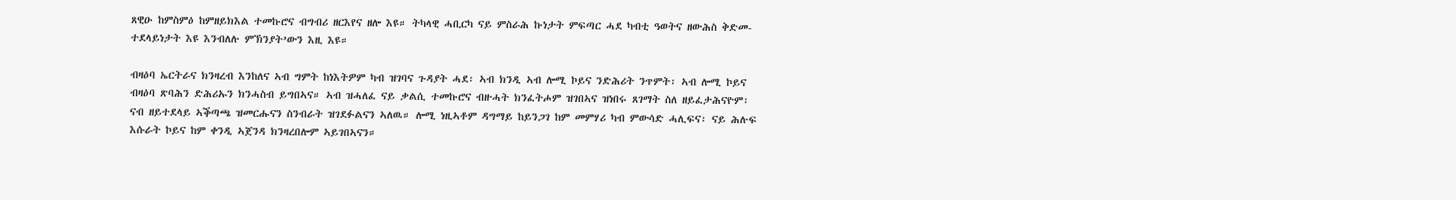ጸዊዑ ከምስምዕ ከምዘይክእል ተመኩሮና ብግብሪ ዘርእየና ዘሎ እዩ። ትካላዊ ሓቢርካ ናይ ምስራሕ ኩነታት ምፍጣር ሓደ ካብቲ ዓወትና ዘውሕስ ቅድመ-ተደላይነታት እዩ እንብለሉ ምኽንያት’ውን እዚ እዩ።

ብዛዕባ ኤርትራና ክንዛረብ እንከለና ኣብ ግምት ከነእትዎም ካብ ዝገባና ጉዳያት ሓደ፡ ኣብ ክንዲ ኣብ ሎሚ ኮይና ንድሕሪት ንጥምት፡ ኣብ ሎሚ ኮይና ብዛዕባ ጽባሕን ድሕሪኡን ክንሓስብ ይግበኣና። ኣብ ዝሓለፈ ናይ ቃልሲ ተመኩሮና ብዙሓት ክንፈትሖም ዝገበኣና ዝነበሩ ጸገማት ስለ ዘይፈታሕናዮም፡ ናብ ዘይተደላይ ኣቕጣጫ ዝመርሑናን ስንብራት ዝገደፉልናን ኣለዉ። ሎሚ ነዚኣቶም ዳግማይ ከይንጋገ ከም መምሃሪ ካብ ምውሳድ ሓሊፍና፡ ናይ ሕሉፍ እሱራት ኮይና ከም ቀንዲ ኣጀንዳ ክንዛረበሎም ኣይገበኣናን።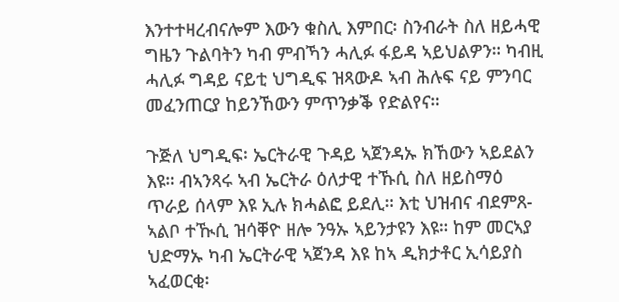እንተተዛረብናሎም እውን ቁስሊ እምበር፡ ስንብራት ስለ ዘይሓዊ ግዜን ጉልባትን ካብ ምብኻን ሓሊፉ ፋይዳ ኣይህልዎን። ካብዚ ሓሊፉ ግዳይ ናይቲ ህግዲፍ ዝጻውዶ ኣብ ሕሉፍ ናይ ምንባር መፈንጠርያ ከይንኸውን ምጥንቃቕ የድልየና።

ጉጅለ ህግዲፍ፡ ኤርትራዊ ጉዳይ ኣጀንዳኡ ክኸውን ኣይደልን እዩ። ብኣንጻሩ ኣብ ኤርትራ ዕለታዊ ተኹሲ ስለ ዘይስማዕ ጥራይ ሰላም እዩ ኢሉ ክሓልፎ ይደሊ። እቲ ህዝብና ብደምጸ-ኣልቦ ተዂሲ ዝሳቐዮ ዘሎ ንዓኡ ኣይንታዩን እዩ። ከም መርኣያ ህድማኡ ካብ ኤርትራዊ ኣጀንዳ እዩ ከኣ ዲክታቶር ኢሳይያስ ኣፈወርቂ፡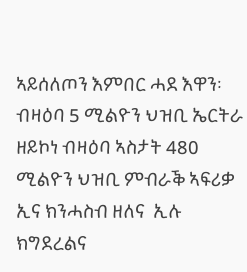ኣይሰለጦን እምበር ሓደ እዋን፡ ብዛዕባ 5 ሚልዮን ህዝቢ ኤርትራ ዘይኮነ ብዛዕባ ኣስታት 480 ሚልዮን ህዝቢ ምብራቕ ኣፍሪቃ ኢና ክንሓስብ ዘለና  ኢሉ ክግደረልና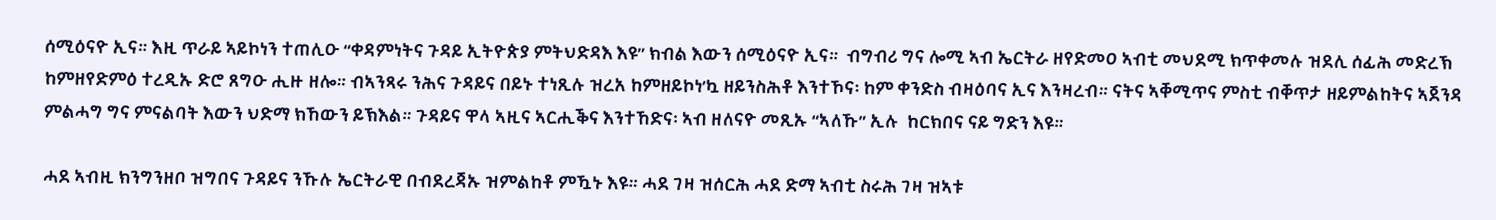ሰሚዕናዮ ኢና። እዚ ጥራይ ኣይኮነን ተጠሊዑ “ቀዳምነትና ጉዳይ ኢትዮጵያ ምትህድዳእ እዩ” ክብል እውን ሰሚዕናዮ ኢና።  ብግብሪ ግና ሎሚ ኣብ ኤርትራ ዘየድመዐ ኣብቲ መህደሚ ክጥቀመሉ ዝደሊ ሰፊሕ መድረኽ ከምዘየድምዕ ተረዲኡ ድሮ ጸግዑ ሒዙ ዘሎ። ብኣንጻሩ ንሕና ጉዳይና በይኑ ተነጺሉ ዝረአ ከምዘይኮነ’ኳ ዘይንስሕቶ እንተኾና፡ ከም ቀንድስ ብዛዕባና ኢና እንዛረብ። ናትና ኣቐሚጥና ምስቲ ብቐጥታ ዘይምልከትና ኣጀንዳ ምልሓግ ግና ምናልባት እውን ህድማ ክኸውን ይኽእል። ጉዳይና ዋላ ኣዚና ኣርሒቕና እንተኸድና፡ ኣብ ዘለናዮ መጺኡ “ኣለኹ” ኢሉ  ከርክበና ናይ ግድን እዩ።

ሓደ ኣብዚ ክንግንዘቦ ዝግበና ጉዳይና ንኹሉ ኤርትራዊ በብደረጃኡ ዝምልከቶ ምዃኑ እዩ። ሓደ ገዛ ዝሰርሕ ሓደ ድማ ኣብቲ ስሩሕ ገዛ ዝኣቱ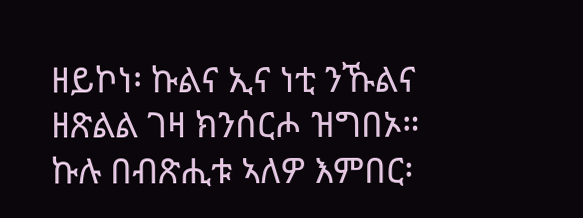ዘይኮነ፡ ኩልና ኢና ነቲ ንኹልና ዘጽልል ገዛ ክንሰርሖ ዝግበኦ። ኩሉ በብጽሒቱ ኣለዎ እምበር፡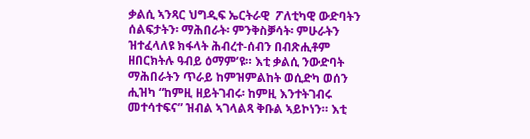ቃልሲ ኣንጻር ህግዲፍ ኤርትራዊ  ፖለቲካዊ ውድባትን ሰልፍታትን፡ ማሕበራት፡ ምንቅስቓሳት፡ ምሁራትን ዝተፈላለዩ ክፋላት ሕብረተ-ሰብን በብጽሒቶም ዘበርክትሉ ዓብይ ዕማም’ዩ። እቲ ቃልሲ ንውድባት ማሕበራትን ጥራይ ከምዝምልከት ወሲድካ ወሰን ሒዝካ “ከምዚ ዘይትገብሩ፡ ከምዚ እንተትገብሩ መተሳተፍና” ዝብል ኣገላልጻ ቅቡል ኣይኮነን። እቲ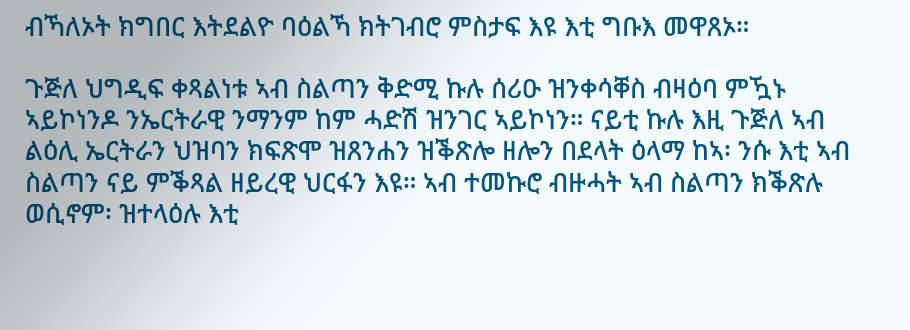ብኻለኦት ክግበር እትደልዮ ባዕልኻ ክትገብሮ ምስታፍ እዩ እቲ ግቡእ መዋጸኦ።

ጉጅለ ህግዲፍ ቀጻልነቱ ኣብ ስልጣን ቅድሚ ኩሉ ሰሪዑ ዝንቀሳቐስ ብዛዕባ ምዃኑ ኣይኮነንዶ ንኤርትራዊ ንማንም ከም ሓድሽ ዝንገር ኣይኮነን። ናይቲ ኩሉ እዚ ጉጅለ ኣብ ልዕሊ ኤርትራን ህዝባን ክፍጽሞ ዝጸንሐን ዝቕጽሎ ዘሎን በደላት ዕላማ ከኣ፡ ንሱ እቲ ኣብ ስልጣን ናይ ምቕጻል ዘይረዊ ህርፋን እዩ። ኣብ ተመኩሮ ብዙሓት ኣብ ስልጣን ክቕጽሉ ወሲኖም፡ ዝተላዕሉ እቲ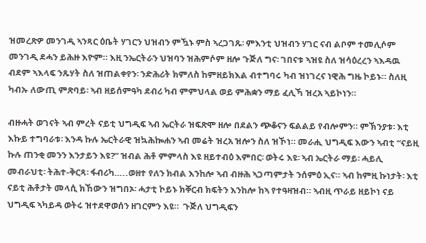ዝመረጽዎ መንገዲ ኣንጻር ዕቤት ሃገርን ህዝብን ምዃኑ ምስ ኣረጋገጹ፡ ምእንቲ ህዝብን ሃገር ናብ ልቦም ተመሊሶም መንገዲ ደሓን ይሕዙ እዮም። እዚ ንኤርትራን ህዝባን ዝሕምሶም ዘሎ ጉጅለ ግና፡ ገበናቱ ኣዝዩ ስለ ዝሳዕረረን ኣእዳዉ ብደም ኣእላፍ ንጹሃት ስለ ዝጠልቀየን፡ ንድሕሪት ክምለስ ከምዘይክእል ብተግባሩ ካብ ዝነገረና ነዊሕ ግዜ ኮይኑ። ስለዚ ካብኡ ለውጢ ምጽባይ፡ ኣብ ዘይሰምዓካ ደብሪ ካብ ምምህላል ወይ ምሕቋን ማይ ፈሊኻ ዝረአ ኣይኮነን።

ብዙሓት ወገናት ኣብ ምረት ናይቲ ህግዲፍ ኣብ ኤርትራ ዝፍጽሞ ዘሎ በደልን ጭቆናን ፍልልይ የብሎምን። ምኽንያቱ፡ እቲ እኩይ ተግባራቱ፡ እንዳ ኩሉ ኤርትራዊ ዝኳሕኰሐን ኣብ መሬት ዝረአ ዝሎን ስለ ዝኾነ። መራሒ ህግዲፍ እውን ኣብቲ “ናይዚ ኩሉ ጠንቂ መንን እንታይን እዩ?” ዝብል ሕቶ ምምላስ እዩ ዘይተብዕ እምበር፡ ወትሩ እዩ፡ ኣብ ኤርትራ ማይ፡ ሓይሊ መብራህቲ፡ ትሕተ-ቅርጻ፡ ፋብሪካ…..ወዘተ የለን ክብል እንከሎ ኣብ ብዙሕ ኣጋጣምታት ንሰምዕ ኢና። ኣብ ከምዚ ኩነታት፡ እቲ ናይቲ ሕቶታት መላሲ ክኸውን ዝግበኦ፡ ሓታቲ ኮይኑ ክቐርብ ክፍትን እንከሎ ከኣ የተዓዛዝብ። ኣብዚ ጥራይ ዘይኮነ ናይ ህግዲፍ ኣካይዳ ወትሩ ዝተደዋወሰን ዘገርምን እዩ።  ጉጅለ ህግዲፍን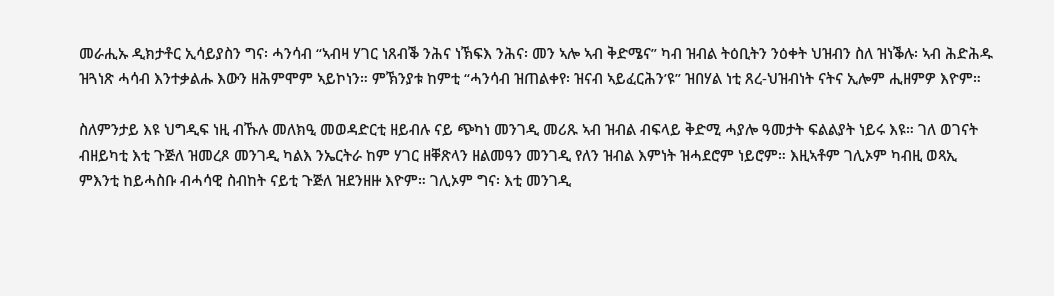መራሒኡ ዲክታቶር ኢሳይያስን ግና፡ ሓንሳብ “ኣብዛ ሃገር ነጸብቕ ንሕና ነኽፍእ ንሕና፡ መን ኣሎ ኣብ ቅድሜና” ካብ ዝብል ትዕቢትን ንዕቀት ህዝብን ስለ ዝነቕሉ፡ ኣብ ሕድሕዱ ዝጓነጽ ሓሳብ እንተቃልሑ እውን ዘሕምሞም ኣይኮነን። ምኽንያቱ ከምቲ “ሓንሳብ ዝጠልቀየ፡ ዝናብ ኣይፈርሕን’ዩ” ዝበሃል ነቲ ጸረ-ህዝብነት ናትና ኢሎም ሒዘምዎ እዮም።

ስለምንታይ እዩ ህግዲፍ ነዚ ብኹሉ መለክዒ መወዳድርቲ ዘይብሉ ናይ ጭካነ መንገዲ መሪጹ ኣብ ዝብል ብፍላይ ቅድሚ ሓያሎ ዓመታት ፍልልያት ነይሩ እዩ። ገለ ወገናት ብዘይካቲ እቲ ጉጅለ ዝመረጾ መንገዲ ካልእ ንኤርትራ ከም ሃገር ዘቐጽላን ዘልመዓን መንገዲ የለን ዝብል እምነት ዝሓደሮም ነይሮም። እዚኣቶም ገሊኦም ካብዚ ወጻኢ ምእንቲ ከይሓስቡ ብሓሳዊ ስብከት ናይቲ ጉጅለ ዝደንዘዙ እዮም። ገሊኦም ግና፡ እቲ መንገዲ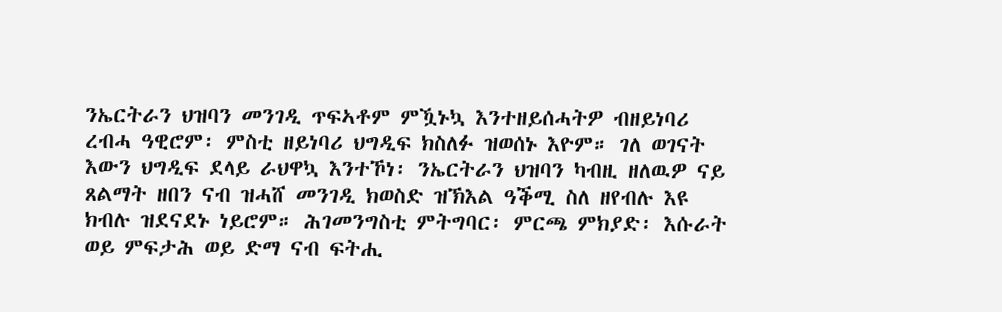ንኤርትራን ህዝባን መንገዲ ጥፍኣቶም ምዃኑኳ እንተዘይሰሓትዎ ብዘይነባሪ ረብሓ ዓዊሮም፡ ምስቲ ዘይነባሪ ህግዲፍ ክስለፉ ዝወሰኑ እዮም። ገለ ወገናት እውን ህግዲፍ ደላይ ራህዋኳ እንተኾነ፡ ንኤርትራን ህዝባን ካብዚ ዘለዉዎ ናይ ጸልማት ዘበን ናብ ዝሓሸ መንገዲ ክወስድ ዝኽእል ዓቕሚ ስለ ዘየብሉ እዩ ክብሉ ዝደናደኑ ነይሮም። ሕገመንግስቲ ምትግባር፡ ምርጫ ምክያድ፡ እሱራት ወይ ምፍታሕ ወይ ድማ ናብ ፍትሒ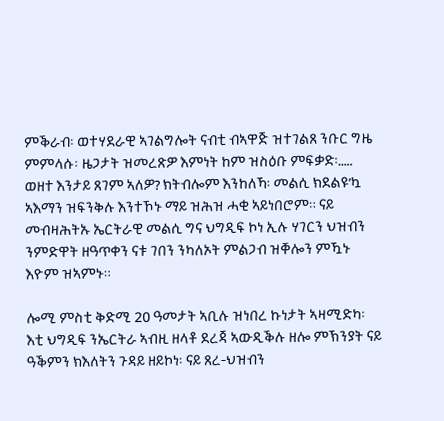ምቕራብ፡ ወተሃደራዊ ኣገልግሎት ናብቲ ብኣዋጅ ዝተገልጸ ንቡር ግዜ ምምላሱ፡ ዜጋታት ዝመረጽዎ እምነት ከም ዝስዕቡ ምፍቃድ፡….. ወዘተ እንታይ ጸገም ኣለዎ? ክትብሎም እንከለኻ፡ መልሲ ክደልዩ’ኳ ኣእማን ዝፍንቅሉ እንተኾኑ ማይ ዝሕዝ ሓቂ ኣይነበሮም። ናይ መብዛሕትኡ ኤርትራዊ መልሲ ግና ህግዲፍ ኮነ ኢሉ ሃገርን ህዝብን ንምድዋት ዘዓጥቀን ናቱ ገበን ንካለኦት ምልጋብ ዝቐሎን ምዃኑ እዮም ዝኣምኑ።

ሎሚ ምስቲ ቅድሚ 20 ዓመታት ኣቢሉ ዝነበረ ኩነታት ኣዛሚድካ፡ እቲ ህግዲፍ ንኤርትራ ኣብዚ ዘላቶ ደረጃ ኣውዲቕሉ ዘሎ ምኽንያት ናይ ዓቕምን ክእለትን ጉዳይ ዘይኮነ፡ ናይ ጸረ-ህዝብን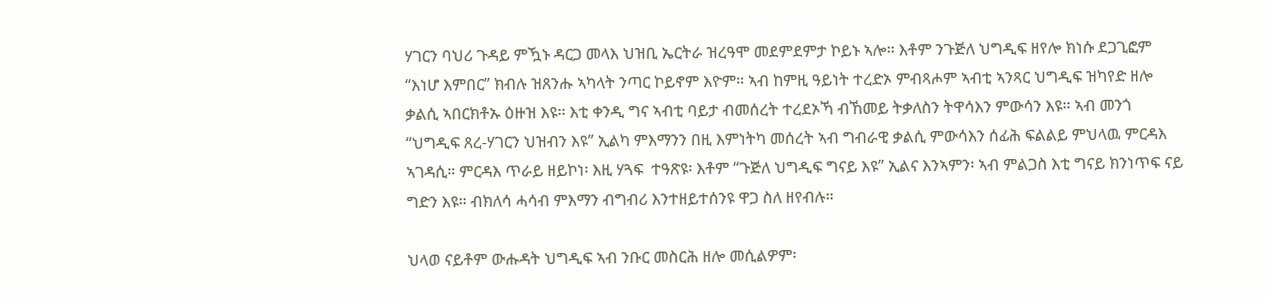ሃገርን ባህሪ ጉዳይ ምዃኑ ዳርጋ መላእ ህዝቢ ኤርትራ ዝረዓሞ መደምደምታ ኮይኑ ኣሎ። እቶም ንጉጅለ ህግዲፍ ዘየሎ ክነሱ ደጋጊፎም “እነሆ እምበር” ክብሉ ዝጸንሑ ኣካላት ንጣር ኮይኖም እዮም። ኣብ ከምዚ ዓይነት ተረድኦ ምብጻሖም ኣብቲ ኣንጻር ህግዲፍ ዝካየድ ዘሎ ቃልሲ ኣበርክቶኡ ዕዙዝ እዩ። እቲ ቀንዲ ግና ኣብቲ ባይታ ብመሰረት ተረደኦኻ ብኸመይ ትቃለስን ትዋሳእን ምውሳን እዩ። ኣብ መንጎ “ህግዲፍ ጸረ-ሃገርን ህዝብን እዩ” ኢልካ ምእማንን በዚ እምነትካ መሰረት ኣብ ግብራዊ ቃልሲ ምውሳእን ሰፊሕ ፍልልይ ምህላዉ ምርዳእ ኣገዳሲ። ምርዳእ ጥራይ ዘይኮነ፡ እዚ ሃጓፍ  ተዓጽዩ፡ እቶም “ጉጅለ ህግዲፍ ግናይ እዩ” ኢልና እንኣምን፡ ኣብ ምልጋስ እቲ ግናይ ክንነጥፍ ናይ ግድን እዩ። ብክለሳ ሓሳብ ምእማን ብግብሪ እንተዘይተሰንዩ ዋጋ ስለ ዘየብሉ።

ህላወ ናይቶም ውሑዳት ህግዲፍ ኣብ ንቡር መስርሕ ዘሎ መሲልዎም፡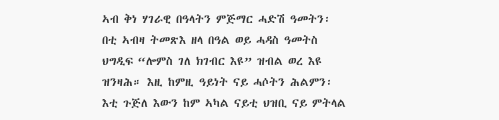ኣብ ቅነ ሃገራዊ በዓላትን ምጅማር ሓድሽ ዓመትን፡ በቲ ኣብዛ ትመጽእ ዘላ በዓል ወይ ሓዳስ ዓመትስ ህግዲፍ “ሎምስ ገለ ክገብር እዩ” ዝብል ወረ እዩ ዝንዛሕ። እዚ ከምዚ ዓይነት ናይ ሓሶትን ሕልምን፡ እቲ ጉጅለ እውን ከም ኣካል ናይቲ ህዝቢ ናይ ምትላል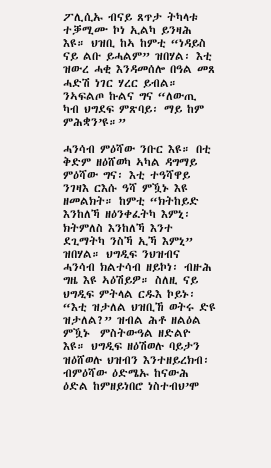ፖሊሲኡ ብናይ ጸጥታ ትካላቱ ተቓሚሙ ኮነ ኢልካ ይንዛሕ እዩ። ህዝቢ ከኣ ከምቲ “ነዳይስ ናይ ልቡ ይሓልም” ዝበሃል፡ እቲ ዝውረ ሓቂ እንዳመሰሎ በዓል መጸ ሓድሽ ነገር ሃረር ይብል። ንኣፍልጦ ኩልና ግና “ለውጢ ካብ ህግደፍ ምጽባይ፡ ማይ ከም ምሕቋን’ዩ።”

ሓንሳብ ምዕሻው ንቡር እዩ። በቲ ቅድም ዘዕሸወካ ኣካል ዳግማይ ምዕሻው ግና፡ እቲ ተዓሻዋይ ንገዛእ ርእሱ ዓሻ ምዃኑ እዩ ዘመልክት። ከምቲ “ክትከይድ እንከለኻ ዘዕንቀፈትካ እምኒ፡ ክትምለስ እንከለኻ እንተ ደጊማትካ ንስኻ ኢኻ እምኒ” ዝበሃል። ህግዲፍ ንህዝብና ሓንሳብ ክልተሳብ ዘይኮነ፡ ብዙሕ ግዜ እዩ ኣዕሽይዎ። ስለዚ ናይ ህግዲፍ ምትላል ርዱእ ኮይኑ፡ “እቲ ዝታለል ህዝቢኸ ወትሩ ድዩ ዝታለል?” ዝብል ሕቶ ዘልዕል ምዃኑ  ምስትውዓል ዘድልዮ እዩ። ህግዲፍ ዘዕሽወሉ ባይታን ዝዕሸወሉ ህዝብን እንተዘይረክብ፡ ብምዕሻው ዕድሜኡ ከናውሕ ዕድል ከምዘይነበሮ ነስተብህ’ሞ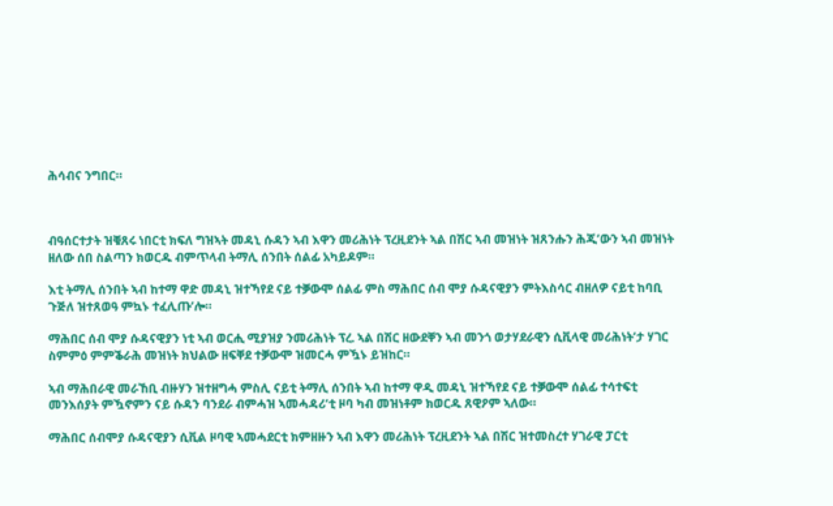ሕሳብና ንግበር።



ብዓሰርተታት ዝቑጸሩ ነበርቲ ክፍለ ግዝኣት መዳኒ ሱዳን ኣብ እዋን መሪሕነት ፕረዚደንት ኣል በሽር ኣብ መዝነት ዝጸንሑን ሕጂ’ውን ኣብ መዝነት ዘለው ሰበ ስልጣን ክወርዱ ብምጥላብ ትማሊ ሰንበት ሰልፊ አካይዶም።

እቲ ትማሊ ሰንበት ኣብ ከተማ ዋድ መዳኒ ዝተኻየደ ናይ ተቓውሞ ሰልፊ ምስ ማሕበር ሰብ ሞያ ሱዳናዊያን ምትእስሳር ብዘለዎ ናይቲ ከባቢ ጉጅለ ዝተጸወዓ ምኳኑ ተፈሊጡ’ሎ።

ማሕበር ሰብ ሞያ ሱዳናዊያን ነቲ ኣብ ወርሒ ሚያዝያ ንመሪሕነት ፕረ. ኣል በሽር ዘውደቐን ኣብ መንጎ ወታሃደራዊን ሲቪላዊ መሪሕነት’ታ ሃገር ስምምዕ ምምቕራሕ መዝነት ክህልው ዘፍቐደ ተቓውሞ ዝመርሓ ምዃኑ ይዝከር።

ኣብ ማሕበራዊ መራኸቢ ብዙሃን ዝተዘግሓ ምስሊ ናይቲ ትማሊ ሰንበት ኣብ ከተማ ዋዲ መዳኒ ዝተኻየደ ናይ ተቓውሞ ሰልፊ ተሳተፍቲ መንእሰያት ምዃኖምን ናይ ሱዳን ባንደራ ብምሓዝ ኣመሓዳሪ’ቲ ዞባ ካብ መዝነቶም ክወርዱ ጸዊዖም ኣለው።

ማሕበር ሰብሞያ ሱዳናዊያን ሲቪል ዞባዊ ኣመሓደርቲ ክምዘዙን ኣብ እዋን መሪሕነት ፕረዚደንት ኣል በሽር ዝተመስረተ ሃገራዊ ፓርቲ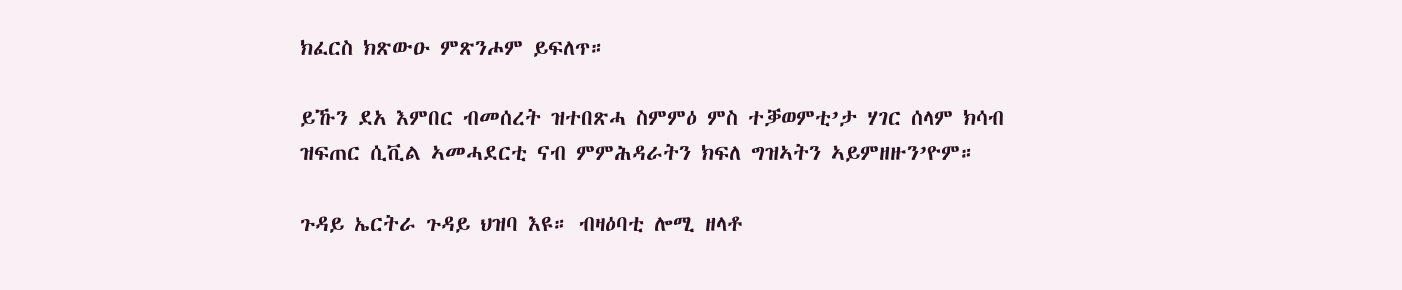ክፈርስ ክጽውዑ ምጽንሖም ይፍለጥ።

ይኹን ደአ እምበር ብመሰረት ዝተበጽሓ ስምምዕ ምስ ተቓወምቲ’ታ ሃገር ሰላም ክሳብ ዝፍጠር ሲቪል ኣመሓደርቲ ናብ ምምሕዳራትን ክፍለ ግዝኣትን ኣይምዘዙን’ዮም።

ጉዳይ ኤርትራ ጉዳይ ህዝባ እዩ። ብዛዕባቲ ሎሚ ዘላቶ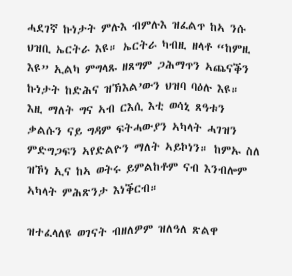ሓደገኛ ኩነታት ምሉእ ብምሉእ ዝፈልጥ ከኣ ንሱ ህዝቢ ኤርትራ እዩ። ኤርትራ ካብዚ ዘላቶ “ከምዚ እዩ” ኢልካ ምግላጹ ዘጸግም ጋሕማጥን ኣጨናቕን ኩነታት ከድሕና ዝኽእል’ውን ህዝባ ባዕሉ እዩ። እዚ ማለት ግና ኣብ ርእሲ እቲ ወሳኒ ጸዓቱን ቃልሱን ናይ ግዳም ፍትሓውያን ኣካላት ሓገዝን ምድግጋፍን ኣየድልዮን ማለት ኣይኮነን። ከምኡ ስለ ዝኾነ ኢና ከኣ ወትሩ ይምልከቶም ናብ እንብሎም ኣካላት ምሕጽንታ እነቕርብ።

ዝተፈላለዩ ወገናት ብዘለዎም ዝለዓለ ጽልዋ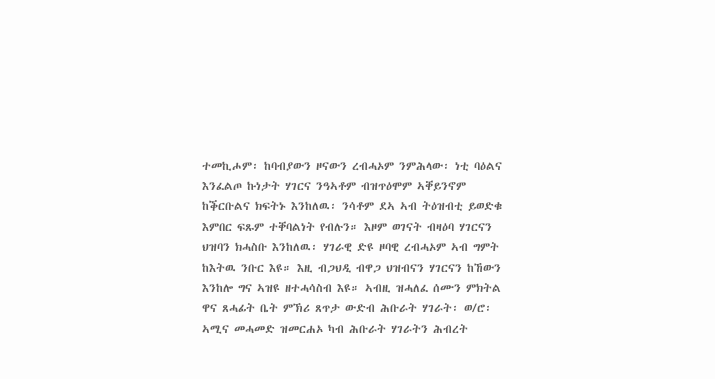ተመኪሖም፡ ከባብያውን ዞናውን ረብሓኦም ንምሕላው፡ ነቲ ባዕልና እንፈልጦ ኩነታት ሃገርና ንዓኣቶም ብዝጥዕሞም ኣቐይንኖም ከቕርቡልና ክፍትኑ እንከለዉ፡ ንሳቶም ደኣ ኣብ ትዕዝብቲ ይወድቁ እምበር ፍጹም ተቐባልነት የብሉን። እዞም ወገናት ብዛዕባ ሃገርናን ህዝባን ክሓስቡ እንከለዉ፡ ሃገራዊ ድዩ ዞባዊ ረብሓኦም ኣብ ግምት ከእትዉ ንቡር እዩ። እዚ ብጋህዲ ብዋጋ ህዝብናን ሃገርናን ከኸውን እንከሎ ግና ኣዝዩ ዘተሓሳስብ እዩ። ኣብዚ ዝሓለፈ ሰሙን ምክትል ዋና ጸሓፊት ቤት ምኽሪ ጸጥታ ውድብ ሕቡራት ሃገራት፡ ወ/ሮ፡ ኣሚና መሓመድ ዝመርሐኦ ካብ ሕቡራት ሃገራትን ሕብረት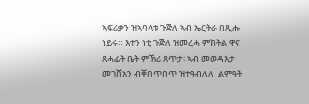ኣፍሪቃን ዝኣባላቱ ጉጅለ ኣብ ኤርትራ በጺሑ ነይሩ። እተን ነቲ ጉጅለ ዝመረሓ ምክትል ዋና ጸሓፊት ቤት ምኽሪ ጸጥታ፡ ኣብ መወዳእታ መገሸአን ብቐበጥበጥ ዝተዓብለለ  ልምዓት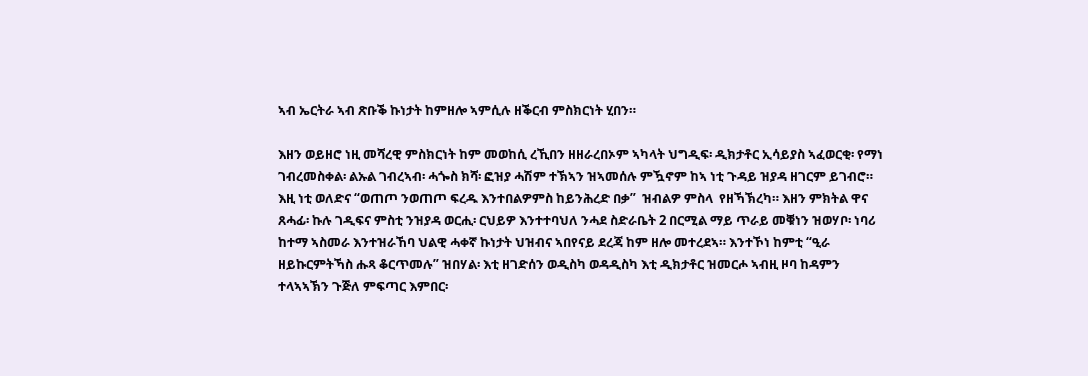ኣብ ኤርትራ ኣብ ጽቡቕ ኩነታት ከምዘሎ ኣምሲሉ ዘቕርብ ምስክርነት ሂበን።

እዘን ወይዘሮ ነዚ መሻረዊ ምስክርነት ከም መወከሲ ረኺበን ዘዘራረበኦም ኣካላት ህግዲፍ፡ ዲክታቶር ኢሳይያስ ኣፈወርቂ፡ የማነ ገብረመስቀል፡ ልኡል ገብረኣብ፡ ሓጐስ ክሻ፡ ፎዝያ ሓሽም ተኽኣን ዝኣመሰሉ ምዃኖም ከኣ ነቲ ጉዳይ ዝያዳ ዘገርም ይገብሮ። እዚ ነቲ ወለድና “ወጠጦ ንወጠጦ ፍረዱ እንተበልዎምስ ከይንሕረድ በቃ”  ዝብልዎ ምስላ  የዘኻኽረካ። እዘን ምክትል ዋና ጸሓፊ፡ ኩሉ ገዲፍና ምስቲ ንዝያዳ ወርሒ፡ ርህይዎ እንተተባህለ ንሓደ ስድራቤት 2 በርሚል ማይ ጥራይ መቑነን ዝወሃቦ፡ ነባሪ ከተማ ኣስመራ እንተዝራኸባ ህልዊ ሓቀኛ ኩነታት ህዝብና ኣበየናይ ደረጃ ከም ዘሎ መተረደኣ። እንተኾነ ከምቲ “ዒራ ዘይኩርምትኻስ ሑጻ ቆርጥመሉ” ዝበሃል፡ እቲ ዘገድሰን ወዲስካ ወዳዲስካ እቲ ዲክታቶር ዝመርሖ ኣብዚ ዞባ ከዳምን ተላኣኣኽን ጉጅለ ምፍጣር እምበር፡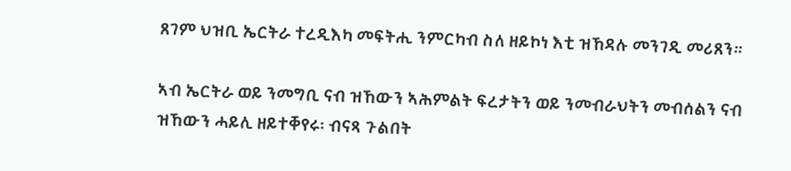ጸገም ህዝቢ ኤርትራ ተረዲእካ መፍትሒ ንምርካብ ስለ ዘይኮነ እቲ ዝኸዳሉ መንገዲ መሪጸን።

ኣብ ኤርትራ ወይ ንመግቢ ናብ ዝኸውን ኣሕምልት ፍረታትን ወይ ንመብራህትን መብሰልን ናብ ዝኸውን ሓይሊ ዘይተቐየሩ፡ ብናጻ ጉልበት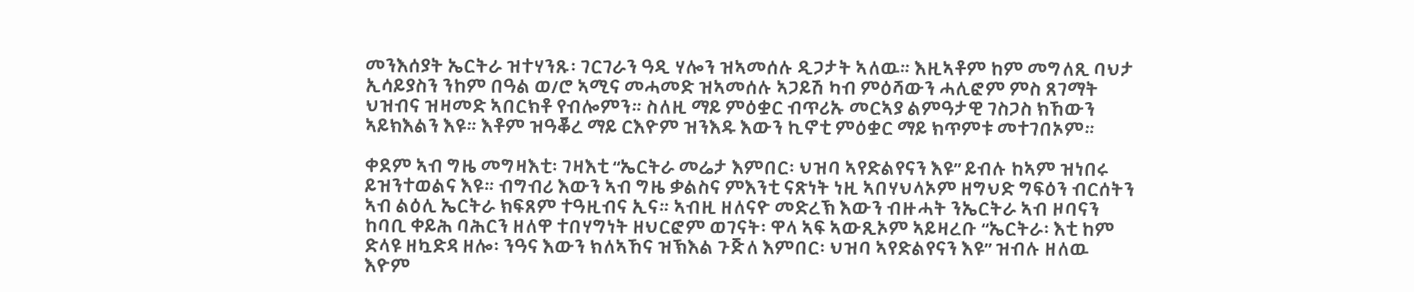መንእሰያት ኤርትራ ዝተሃንጹ፡ ገርገራን ዓዲ ሃሎን ዝኣመሰሉ ዲጋታት ኣለዉ። እዚኣቶም ከም መግለጺ ባህታ ኢሳይያስን ንከም በዓል ወ/ሮ ኣሚና መሓመድ ዝኣመሰሉ ኣጋይሽ ካብ ምዕሻውን ሓሊፎም ምስ ጸገማት ህዝብና ዝዛመድ ኣበርክቶ የብሎምን። ስለዚ ማይ ምዕቋር ብጥሪኡ መርኣያ ልምዓታዊ ገስጋስ ክኸውን ኣይክእልን እዩ። እቶም ዝዓቖረ ማይ ርእዮም ዝንእዱ እውን ኪኖቲ ምዕቋር ማይ ክጥምቱ መተገበኦም።

ቀደም ኣብ ግዜ መግዛእቲ፡ ገዛእቲ “ኤርትራ መሬታ እምበር፡ ህዝባ ኣየድልየናን እዩ” ይብሉ ከኣም ዝነበሩ ይዝንተወልና እዩ። ብግብሪ እውን ኣብ ግዜ ቃልስና ምእንቲ ናጽነት ነዚ ኣበሃህላኦም ዘግህድ ግፍዕን ብርሰትን ኣብ ልዕሊ ኤርትራ ክፍጸም ተዓዚብና ኢና። ኣብዚ ዘለናዮ መድረኽ እውን ብዙሓት ንኤርትራ ኣብ ዞባናን ከባቢ ቀይሕ ባሕርን ዘለዋ ተበሃግነት ዘህርፎም ወገናት፡ ዋላ ኣፍ ኣውጺኦም ኣይዛረቡ “ኤርትራ፡ እቲ ከም ድላዩ ዘኳድዳ ዘሎ፡ ንዓና እውን ክለኣኸና ዝኽእል ጉጅለ እምበር፡ ህዝባ ኣየድልየናን እዩ” ዝብሉ ዘለዉ እዮም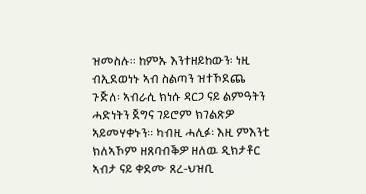ዝመስሉ። ከምኡ እንተዘይከውን፡ ነዚ ብኢደወነኑ ኣብ ስልጣን ዝተኾደጨ ጉጅለ፡ ኣብራሲ ክነሱ ዳርጋ ናይ ልምዓትን ሓድነትን ጀግና ገይሮም ክገልጽዎ ኣይመሃቀኑን። ካብዚ ሓሊፉ፡ እዚ ምእንቲ ክለኣኾም ዘጸባብቕዎ ዘለዉ ዲክታቶር ኣብታ ናይ ቀደሙ ጸረ-ህዝቢ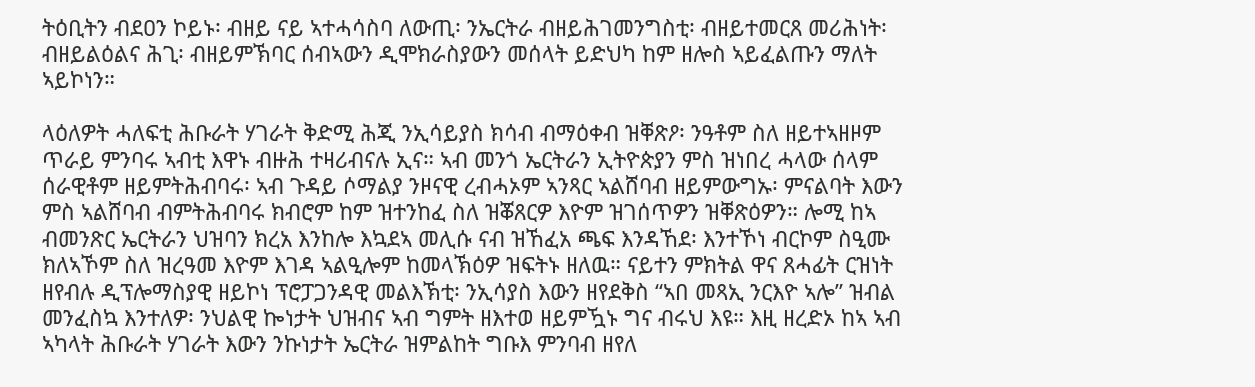ትዕቢትን ብደዐን ኮይኑ፡ ብዘይ ናይ ኣተሓሳስባ ለውጢ፡ ንኤርትራ ብዘይሕገመንግስቲ፡ ብዘይተመርጸ መሪሕነት፡ ብዘይልዕልና ሕጊ፡ ብዘይምኽባር ሰብኣውን ዲሞክራስያውን መሰላት ይድህካ ከም ዘሎስ ኣይፈልጡን ማለት ኣይኮነን።

ላዕለዎት ሓለፍቲ ሕቡራት ሃገራት ቅድሚ ሕጂ ንኢሳይያስ ክሳብ ብማዕቀብ ዝቐጽዖ፡ ንዓቶም ስለ ዘይተኣዘዞም ጥራይ ምንባሩ ኣብቲ እዋኑ ብዙሕ ተዛሪብናሉ ኢና። ኣብ መንጎ ኤርትራን ኢትዮጵያን ምስ ዝነበረ ሓላው ሰላም ሰራዊቶም ዘይምትሕብባሩ፡ ኣብ ጉዳይ ሶማልያ ንዞናዊ ረብሓኦም ኣንጻር ኣልሸባብ ዘይምውግኡ፡ ምናልባት እውን ምስ ኣልሸባብ ብምትሕብባሩ ክብሮም ከም ዝተንከፈ ስለ ዝቖጸርዎ እዮም ዝገሰጥዎን ዝቐጽዕዎን። ሎሚ ከኣ ብመንጽር ኤርትራን ህዝባን ክረአ እንከሎ እኳደኣ መሊሱ ናብ ዝኸፈአ ጫፍ እንዳኸደ፡ እንተኾነ ብርኮም ስዒሙ ክለኣኾም ስለ ዝረዓመ እዮም እገዳ ኣልዒሎም ከመላኽዕዎ ዝፍትኑ ዘለዉ። ናይተን ምክትል ዋና ጸሓፊት ርዝነት ዘየብሉ ዲፕሎማስያዊ ዘይኮነ ፕሮፓጋንዳዊ መልእኽቲ፡ ንኢሳያስ እውን ዘየደቅስ “ኣበ መጻኢ ንርእዮ ኣሎ” ዝብል መንፈስኳ እንተለዎ፡ ንህልዊ ኰነታት ህዝብና ኣብ ግምት ዘእተወ ዘይምዃኑ ግና ብሩህ እዩ። እዚ ዘረድኦ ከኣ ኣብ ኣካላት ሕቡራት ሃገራት እውን ንኩነታት ኤርትራ ዝምልከት ግቡእ ምንባብ ዘየለ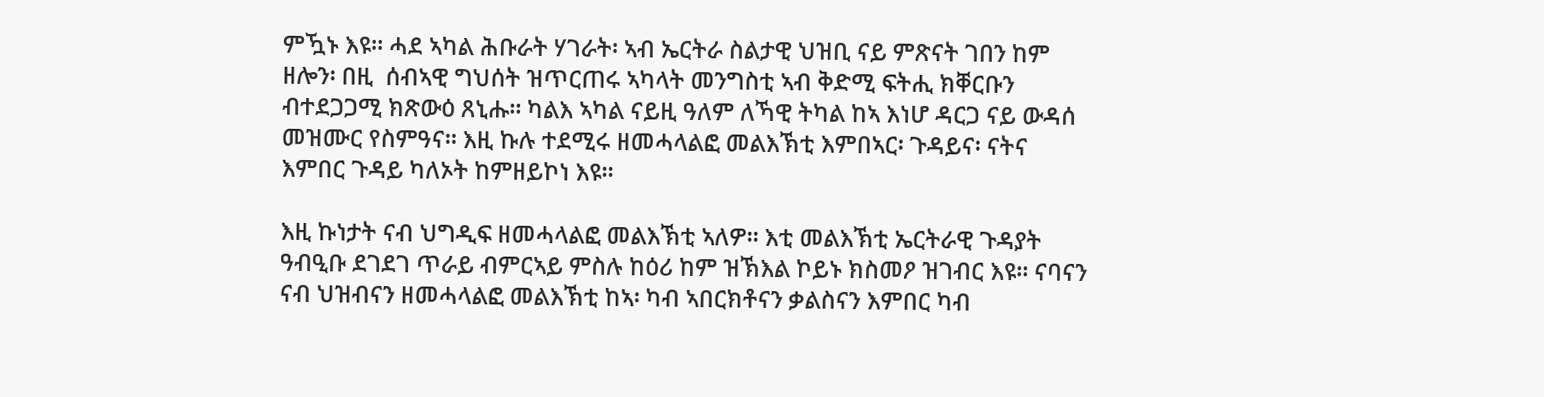ምዃኑ እዩ። ሓደ ኣካል ሕቡራት ሃገራት፡ ኣብ ኤርትራ ስልታዊ ህዝቢ ናይ ምጽናት ገበን ከም ዘሎን፡ በዚ  ሰብኣዊ ግህሰት ዝጥርጠሩ ኣካላት መንግስቲ ኣብ ቅድሚ ፍትሒ ክቐርቡን ብተደጋጋሚ ክጽውዕ ጸኒሑ። ካልእ ኣካል ናይዚ ዓለም ለኻዊ ትካል ከኣ እነሆ ዳርጋ ናይ ውዳሰ መዝሙር የስምዓና። እዚ ኩሉ ተደሚሩ ዘመሓላልፎ መልእኽቲ እምበኣር፡ ጉዳይና፡ ናትና እምበር ጉዳይ ካለኦት ከምዘይኮነ እዩ።

እዚ ኩነታት ናብ ህግዲፍ ዘመሓላልፎ መልእኽቲ ኣለዎ። እቲ መልእኽቲ ኤርትራዊ ጉዳያት ዓብዒቡ ደገደገ ጥራይ ብምርኣይ ምስሉ ከዕሪ ከም ዝኽእል ኮይኑ ክስመዖ ዝገብር እዩ። ናባናን ናብ ህዝብናን ዘመሓላልፎ መልእኽቲ ከኣ፡ ካብ ኣበርክቶናን ቃልስናን እምበር ካብ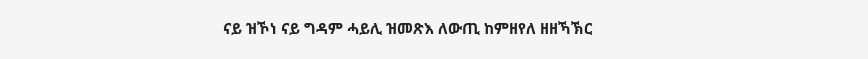ናይ ዝኾነ ናይ ግዳም ሓይሊ ዝመጽእ ለውጢ ከምዘየለ ዘዘኻኽር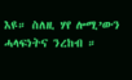እዩ። ስለዚ ሃየ ሎሚ’ውን  ሓላፍነትና ንረከብ ።